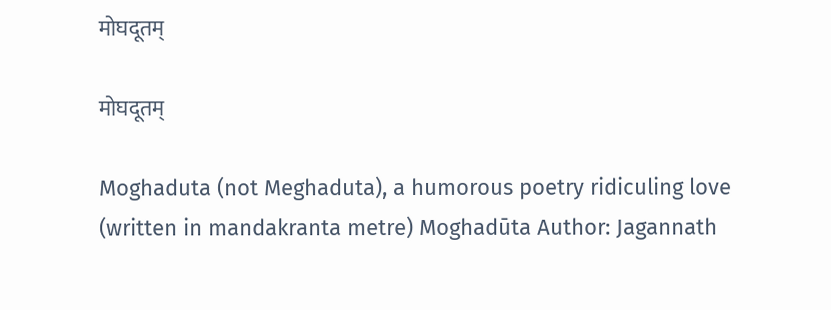मोघदूतम्

मोघदूतम्

Moghaduta (not Meghaduta), a humorous poetry ridiculing love (written in mandakranta metre) Moghadūta Author: Jagannath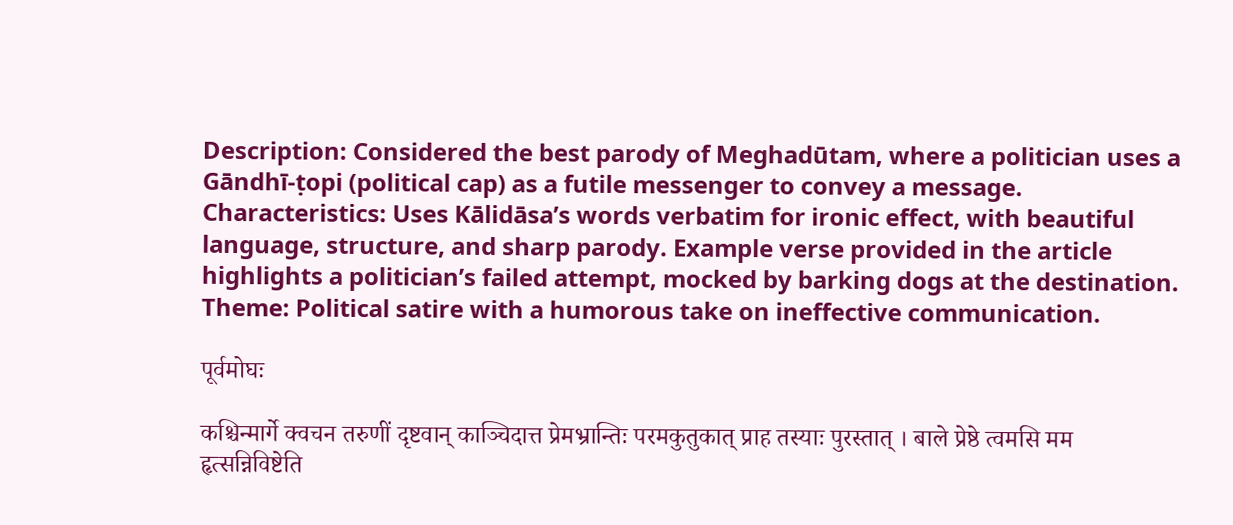Description: Considered the best parody of Meghadūtam, where a politician uses a Gāndhī-ṭopi (political cap) as a futile messenger to convey a message. Characteristics: Uses Kālidāsa’s words verbatim for ironic effect, with beautiful language, structure, and sharp parody. Example verse provided in the article highlights a politician’s failed attempt, mocked by barking dogs at the destination. Theme: Political satire with a humorous take on ineffective communication.

पूर्वमोघः

कश्चिन्मार्गे क्वचन तरुणीं दृष्टवान् काञ्चिदात्त प्रेमभ्रान्तिः परमकुतुकात् प्राह तस्याः पुरस्तात् । बाले प्रेष्ठे त्वमसि मम हृत्सन्निविष्टेति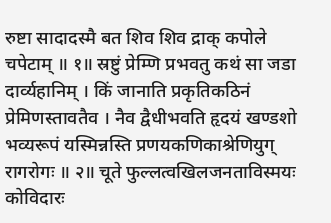रुष्टा सादादस्मै बत शिव शिव द्राक् कपोले चपेटाम् ॥ १॥ स्रष्टुं प्रेम्णि प्रभवतु कथं सा जडा दार्व्यहानिम् । किं जानाति प्रकृतिकठिनं प्रेमिणस्तावतैव । नैव द्वैधीभवति हृदयं खण्डशो भव्यरूपं यस्मिन्नस्ति प्रणयकणिकाश्रेणियुग् रागरोगः ॥ २॥ चूते फुल्लत्वखिलजनताविस्मयः कोविदारः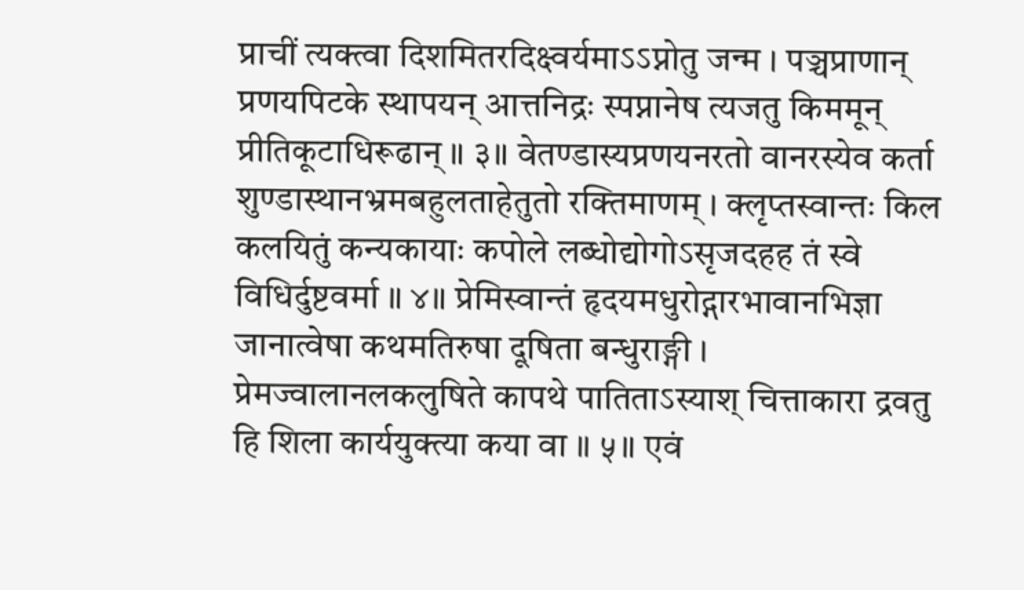प्राचीं त्यक्त्वा दिशमितरदिक्ष्वर्यमाऽऽप्नोतु जन्म । पञ्चप्राणान् प्रणयपिटके स्थापयन् आत्तनिद्रः स्पप्नानेष त्यजतु किममून् प्रीतिकूटाधिरूढान् ॥ ३॥ वेतण्डास्यप्रणयनरतो वानरस्येव कर्ता शुण्डास्थानभ्रमबहुलताहेतुतो रक्तिमाणम् । क्लृप्तस्वान्तः किल कलयितुं कन्यकायाः कपोले लब्धोद्योगोऽसृजदहह तं स्वे विधिर्दुष्टवर्मा ॥ ४॥ प्रेमिस्वान्तं हृदयमधुरोद्गारभावानभिज्ञा जानात्वेषा कथमतिरुषा दूषिता बन्धुराङ्गी । प्रेमज्वालानलकलुषिते कापथे पातिताऽस्याश् चित्ताकारा द्रवतु हि शिला कार्ययुक्त्या कया वा ॥ ५॥ एवं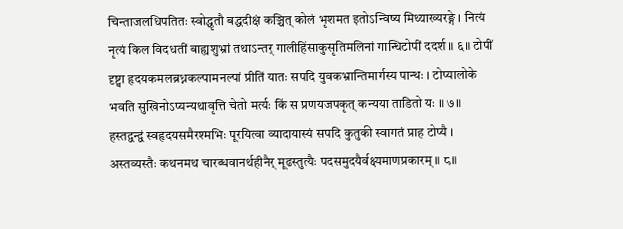चिन्ताजलधिपतितः स्वोद्धृतौ बद्धदीक्षं कञ्चित् कोलं भृशमत इतोऽन्विष्य मिथ्याख्यरङ्गे । नित्यं नृत्यं किल विदधतीं बाह्यशुभ्रां तथाऽन्तर् गालीहिंसाकुसृतिमलिनां गान्धिटोपीं ददर्श ॥ ६॥ टोपीं दृष्ट्वा हृदयकमलब्रध्नकल्पामनल्पां प्रीतिं यातः सपदि युवकभ्रान्तिमार्गस्य पान्थः । टोप्यालोके भवति सुखिनोऽप्यन्यथावृत्ति चेतो मर्त्यः किं स प्रणयजपकृत् कन्यया ताडितो यः ॥ ७॥ हस्तद्वन्द्वं स्वहृदयसमैरश्मभिः पूरयित्वा व्यादायास्यं सपदि कुतुकी स्वागतं प्राह टोप्यै । अस्तव्यस्तैः कथनमथ चारब्धवानर्थहीनैर् मूढस्तुत्यैः पदसमुदयैर्वक्ष्यमाणप्रकारम् ॥ ८॥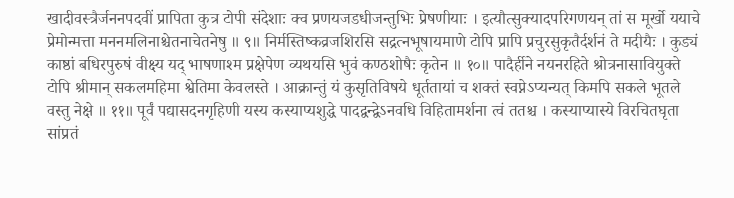खादीवस्त्रैर्जननपदवीं प्रापिता कुत्र टोपी संदेशाः क्व प्रणयजडधीजन्तुभिः प्रेषणीयाः । इत्यौत्सुक्यादपरिगणयन् तां स मूर्खो ययाचे प्रेमोन्मत्ता मननमलिनाश्चेतनाचेतनेषु ॥ ९॥ निर्मस्तिष्कव्रजशिरसि सद्रत्नभूषायमाणे टोपि प्रापि प्रचुरसुकृतैर्दर्शनं ते मदीयैः । कुड्यं काष्ठां बधिरपुरुषं वीक्ष्य यद् भाषणाश्म प्रक्षेपेण व्यथयसि भुवं कण्ठशोषैः कृतेन ॥ १०॥ पादैर्हीने नयनरहिते श्रोत्रनासावियुक्ते टोपि श्रीमान् सकलमहिमा श्वेतिमा केवलस्ते । आक्रान्तुं यं कुसृतिविषये धूर्ततायां च शक्तं स्वप्नेऽप्यन्यत् किमपि सकले भूतले वस्तु नेक्षे ॥ ११॥ पूर्वं पद्यासदनगृहिणी यस्य कस्याप्यशुद्धे पादद्वन्द्वेऽनवधि विहितामर्शना त्वं ततश्च । कस्याप्यास्ये विरचितघृता सांप्रतं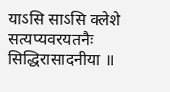याऽसि साऽसि क्लेशे सत्यप्यवरयतनैः सिद्धिरासादनीया ॥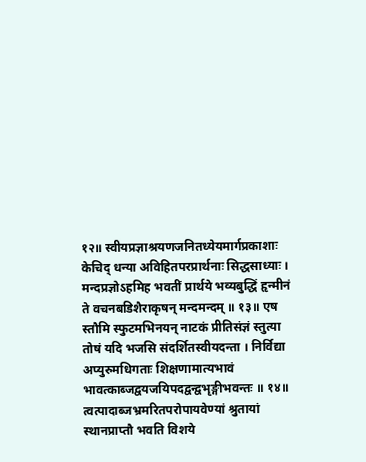१२॥ स्वीयप्रज्ञाश्रयणजनितध्येयमार्गप्रकाशाः केचिद् धन्या अविहितपरप्रार्थनाः सिद्धसाध्याः । मन्दप्रज्ञोऽहमिह भवतीं प्रार्थये भव्यबुद्धिं हृन्मीनं ते वचनबडिशैराकृषन् मन्दमन्दम् ॥ १३॥ एष स्तौमि स्फुटमभिनयन् नाटकं प्रीतिसंज्ञं स्तुत्या तोषं यदि भजसि संदर्शितस्वीयदन्ता । निर्विद्या अप्युरुमधिगताः शिक्षणामात्यभावं भावत्काब्जद्वयजयिपदद्वन्द्वभृङ्गीभवन्तः ॥ १४॥ त्वत्पादाब्जभ्रमरितपरोपायवेण्यां श्रुतायां स्थानप्राप्तौ भवति विशये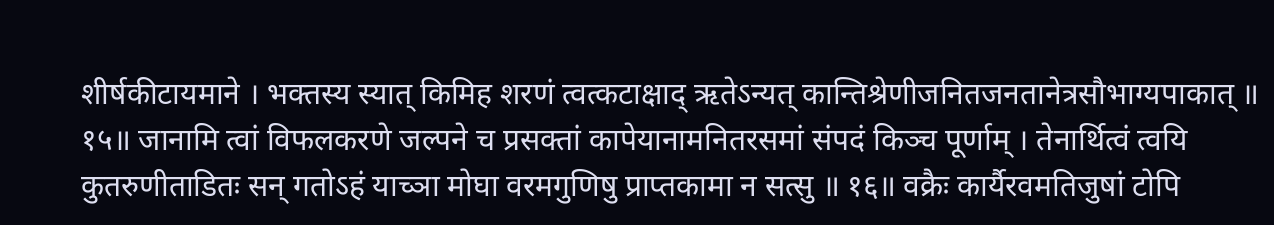शीर्षकीटायमाने । भक्तस्य स्यात् किमिह शरणं त्वत्कटाक्षाद् ऋतेऽन्यत् कान्तिश्रेणीजनितजनतानेत्रसौभाग्यपाकात् ॥ १५॥ जानामि त्वां विफलकरणे जल्पने च प्रसक्तां कापेयानामनितरसमां संपदं किञ्च पूर्णाम् । तेनार्थित्वं त्वयि कुतरुणीताडितः सन् गतोऽहं याच्ञा मोघा वरमगुणिषु प्राप्तकामा न सत्सु ॥ १६॥ वक्रैः कार्यैरवमतिजुषां टोपि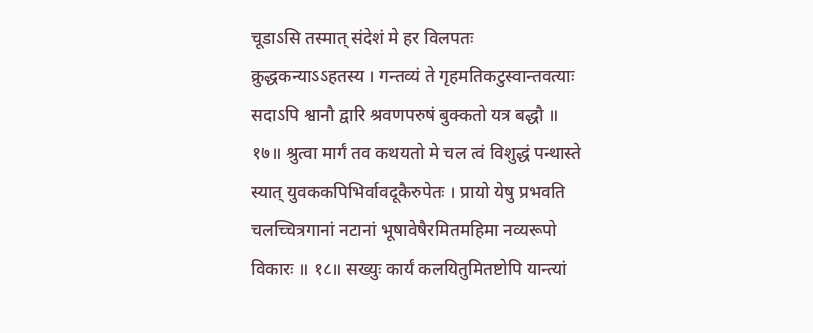चूडाऽसि तस्मात् संदेशं मे हर विलपतः क्रुद्धकन्याऽऽहतस्य । गन्तव्यं ते गृहमतिकटुस्वान्तवत्याः सदाऽपि श्वानौ द्वारि श्रवणपरुषं बुक्कतो यत्र बद्धौ ॥ १७॥ श्रुत्वा मार्गं तव कथयतो मे चल त्वं विशुद्धं पन्थास्ते स्यात् युवककपिभिर्वावदूकैरुपेतः । प्रायो येषु प्रभवति चलच्चित्रगानां नटानां भूषावेषैरमितमहिमा नव्यरूपो विकारः ॥ १८॥ सख्युः कार्यं कलयितुमितष्टोपि यान्त्यां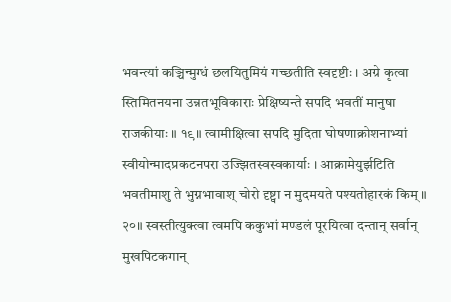भवन्त्यां कञ्चिन्मुग्धं छलयितुमियं गच्छतीति स्वदृष्टीः । अग्रे कृत्वा स्तिमितनयना उन्नतभूविकाराः प्रेक्षिष्यन्ते सपदि भवतीं मानुषा राजकीयाः ॥ १९॥ त्वामीक्षित्वा सपदि मुदिता घोषणाक्रोशनाभ्यां स्वीयोन्मादप्रकटनपरा उज्झितस्वस्वकार्याः । आक्रामेयुर्झटिति भवतीमाशु ते भुग्नभावाश् चोरो दृष्ट्वा न मुदमयते पश्यतोहारकं किम् ॥ २०॥ स्वस्तीत्युक्त्वा त्वमपि ककुभां मण्डलं पूरयित्वा दन्तान् सर्वान् मुखपिटकगान्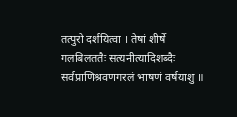तत्पुरो दर्शयित्वा । तेषां शीर्षे गलबिलततैः सत्यनीत्यादिशब्दैः सर्वप्राणिश्रवणगरलं भाषणं वर्षयाशु ॥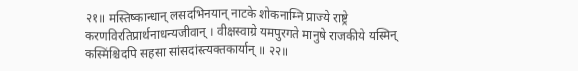२१॥ मस्तिष्कान्धान् लसदभिनयान् नाटके शोकनाम्नि प्राज्ये राष्ट्रे करणविरतिप्रार्थनाधन्यजीवान् । वीक्षस्वाग्रे यमपुरगते मानुषे राजकीये यस्मिन् कस्मिंश्चिदपि सहसा सांसदांस्त्यक्तकार्यान् ॥ २२॥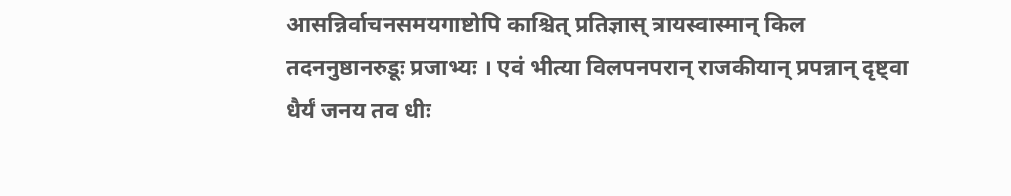आसन्निर्वाचनसमयगाष्टोपि काश्चित् प्रतिज्ञास् त्रायस्वास्मान् किल तदननुष्ठानरुडूः प्रजाभ्यः । एवं भीत्या विलपनपरान् राजकीयान् प्रपन्नान् दृष्ट्वा धैर्यं जनय तव धीः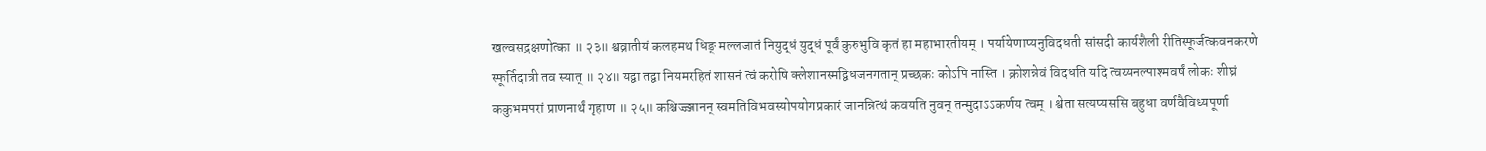खल्वसद्रक्षणोत्का ॥ २३॥ श्वव्रातीयं कलहमथ धिङ् मल्लजातं नियुद्धं युद्धं पूर्वं कुरुभुवि कृतं हा महाभारतीयम् । पर्यायेणाप्यनुविदधती सांसदी कार्यशैली रीतिस्फूर्जत्कवनकरणे स्फूर्तिदात्री तव स्यात् ॥ २४॥ यद्वा तद्वा नियमरहितं शासनं त्वं करोषि क्लेशानस्मद्विधजनगतान् प्रच्छकः कोऽपि नास्ति । क्रोशन्नेवं विदधति यदि त्वय्यनल्पाश्मवर्षं लोकः शीघ्रं ककुभमपरां प्राणनार्थं गृहाण ॥ २५॥ कश्चिज्ज्ञ्जानन् स्वमतिविभवस्योपयोगप्रकारं जानन्नित्थं कवयति नुवन् तन्मुदाऽऽकर्णय त्वम् । श्वेता सत्यप्यससि बहुधा वर्णवैविध्यपूर्णा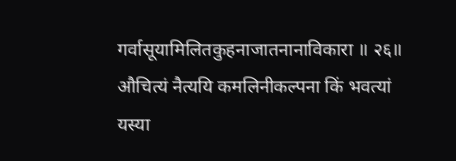गर्वासूयामिलितकुहनाजातनानाविकारा ॥ २६॥ औचित्यं नैत्ययि कमलिनीकल्पना किं भवत्यां यस्या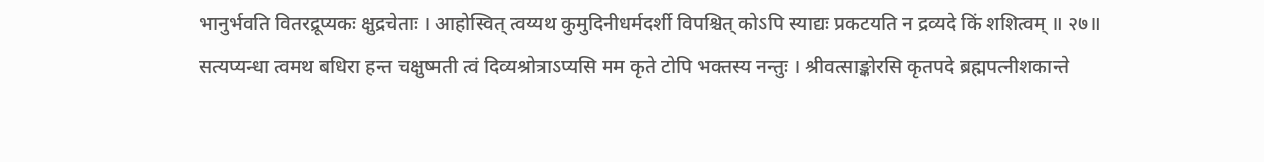भानुर्भवति वितरद्रूप्यकः क्षुद्रचेताः । आहोस्वित् त्वय्यथ कुमुदिनीधर्मदर्शी विपश्चित् कोऽपि स्याद्यः प्रकटयति न द्रव्यदे किं शशित्वम् ॥ २७॥ सत्यप्यन्धा त्वमथ बधिरा हन्त चक्षुष्मती त्वं दिव्यश्रोत्राऽप्यसि मम कृते टोपि भक्तस्य नन्तुः । श्रीवत्साङ्कोरसि कृतपदे ब्रह्मपत्नीशकान्ते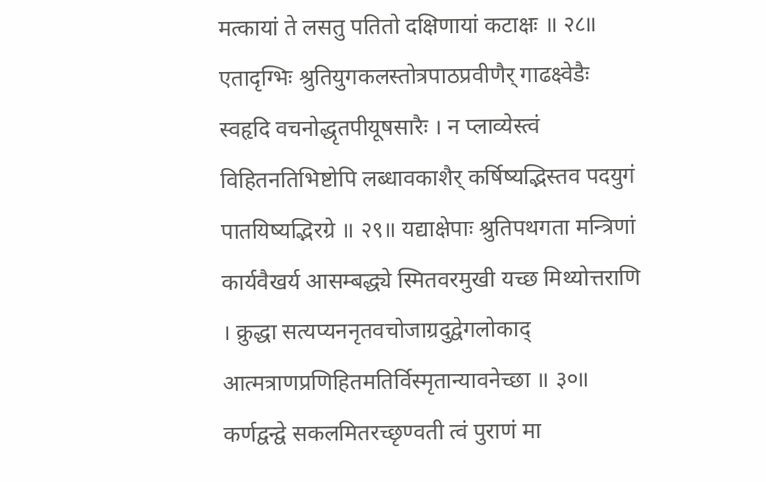मत्कायां ते लसतु पतितो दक्षिणायां कटाक्षः ॥ २८॥ एतादृग्भिः श्रुतियुगकलस्तोत्रपाठप्रवीणैर् गाढक्ष्वेडैः स्वहृदि वचनोद्धृतपीयूषसारैः । न प्लाव्येस्त्वं विहितनतिभिष्टोपि लब्धावकाशैर् कर्षिष्यद्भिस्तव पदयुगं पातयिष्यद्भिरग्रे ॥ २९॥ यद्याक्षेपाः श्रुतिपथगता मन्त्रिणां कार्यवैखर्य आसम्बद्ध्ये स्मितवरमुखी यच्छ मिथ्योत्तराणि । क्रुद्धा सत्यप्यननृतवचोजाग्रदुद्वेगलोकाद् आत्मत्राणप्रणिहितमतिर्विस्मृतान्यावनेच्छा ॥ ३०॥ कर्णद्वन्द्वे सकलमितरच्छृण्वती त्वं पुराणं मा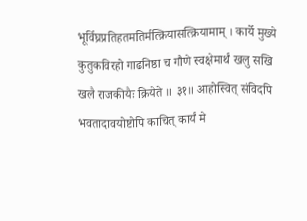भूर्विघ्रप्रतिहतमतिर्मत्क्रियासत्क्रियामाम् । कार्ये मुख्ये कुतुकविरहो गाढनिष्ठा च गौणे स्वक्षेमार्थं खलु सखि खलै राजकीयैः क्रियेते ॥ ३१॥ आहोस्वित् संविदपि भवतादावयोष्टोपि काचित् कार्यं मे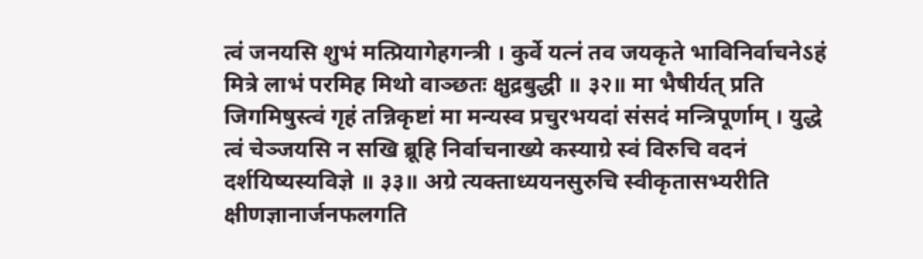त्वं जनयसि शुभं मत्प्रियागेहगन्त्री । कुर्वे यत्नं तव जयकृते भाविनिर्वाचनेऽहं मित्रे लाभं परमिह मिथो वाञ्छतः क्षुद्रबुद्धी ॥ ३२॥ मा भैषीर्यत् प्रति जिगमिषुस्त्वं गृहं तन्निकृष्टां मा मन्यस्व प्रचुरभयदां संसदं मन्त्रिपूर्णाम् । युद्धे त्वं चेञ्जयसि न सखि ब्रूहि निर्वाचनाख्ये कस्याग्रे स्वं विरुचि वदनं दर्शयिष्यस्यविज्ञे ॥ ३३॥ अग्रे त्यक्ताध्ययनसुरुचि स्वीकृतासभ्यरीति क्षीणज्ञानार्जनफलगति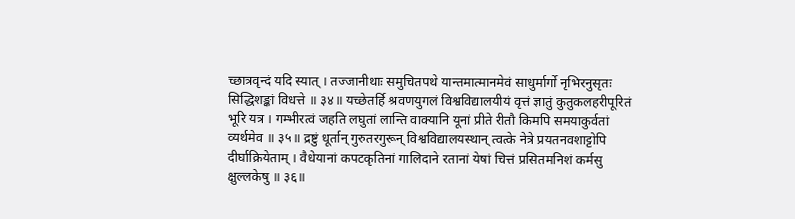च्छात्रवृन्दं यदि स्यात् । तज्जानीथाः समुचितपथे यान्तमात्मानमेवं साधुर्मार्गो नृभिरनुसृतः सिद्धिशङ्कां विधत्ते ॥ ३४॥ यच्छेतर्हि श्रवणयुगलं विश्वविद्यालयीयं वृत्तं ज्ञातुं कुतुकलहरीपूरितं भूरि यत्र । गम्भीरत्वं जहति लघुतां लान्ति वाक्यानि यूनां प्रीते रीतौ किमपि समयाकुर्वतां व्यर्थमेव ॥ ३५॥ द्रष्टुं धूर्तान् गुरुतरगुरून् विश्वविद्यालयस्थान् त्वत्के नेत्रे प्रयतनवशाट्टोपि दीर्घाक्रियेताम् । वैधेयानां कपटकृतिनां गालिदाने रतानां येषां चित्तं प्रसितमनिशं कर्मसु क्षुल्लकेषु ॥ ३६॥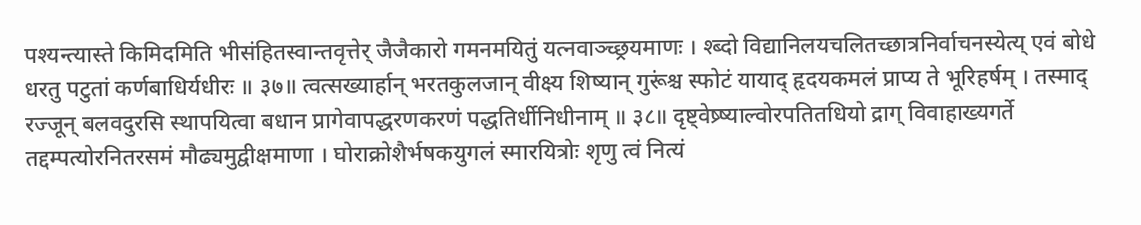पश्यन्त्यास्ते किमिदमिति भीसंहितस्वान्तवृत्तेर् जैजैकारो गमनमयितुं यत्नवाञ्च्छ्रयमाणः । श्ब्दो विद्यानिलयचलितच्छात्रनिर्वाचनस्येत्य् एवं बोधे धरतु पटुतां कर्णबाधिर्यधीरः ॥ ३७॥ त्वत्सख्यार्हान् भरतकुलजान् वीक्ष्य शिष्यान् गुरूंश्च स्फोटं यायाद् हृदयकमलं प्राप्य ते भूरिहर्षम् । तस्माद् रज्जून् बलवदुरसि स्थापयित्वा बधान प्रागेवापद्धरणकरणं पद्धतिर्धीनिधीनाम् ॥ ३८॥ दृष्ट्वेष्र्ष्याल्वोरपतितधियो द्राग् विवाहाख्यगर्ते तद्दम्पत्योरनितरसमं मौढ्यमुद्वीक्षमाणा । घोराक्रोशैर्भषकयुगलं स्मारयित्रोः श‍ृणु त्वं नित्यं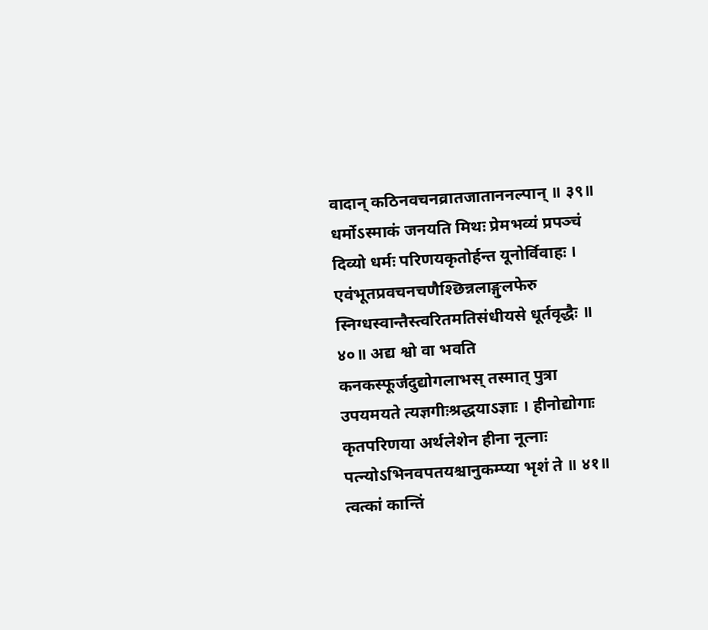वादान् कठिनवचनव्रातजाताननल्पान् ॥ ३९॥ धर्मोऽस्माकं जनयति मिथः प्रेमभव्यं प्रपञ्चं दिव्यो धर्मः परिणयकृतोर्हन्त यूनोर्विवाहः । एवंभूतप्रवचनचणैश्छिन्नलाङ्गुलफेरु स्निग्धस्वान्तैस्त्वरितमतिसंधीयसे धूर्तवृद्धैः ॥ ४०॥ अद्य श्वो वा भवति कनकस्फूर्जदुद्योगलाभस् तस्मात् पुत्रा उपयमयते त्यज्ञगीःश्रद्धयाऽज्ञाः । हीनोद्योगाः कृतपरिणया अर्थलेशेन हीना नूत्नाः पत्न्योऽभिनवपतयश्चानुकम्प्या भृशं ते ॥ ४१॥ त्वत्कां कान्तिं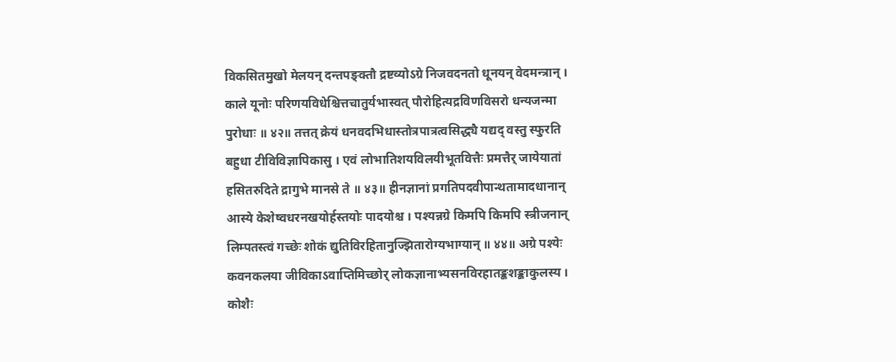विकसितमुखो मेलयन् दन्तपङ्क्तौ द्रष्टव्योऽग्रे निजवदनतो धूनयन् वेदमन्त्रान् । काले यूनोः परिणयविधेश्चित्तचातुर्यभास्वत् पौरोहित्यद्रविणविसरो धन्यजन्मा पुरोधाः ॥ ४२॥ तत्तत् क्रेयं धनवदभिधास्तोत्रपात्रत्वसिद्ध्यै यद्यद् वस्तु स्फुरति बहुधा टीविविज्ञापिकासु । एवं लोभातिशयविलयीभूतवित्तैः प्रमत्तैर् जायेयातां हसितरुदिते द्रागुभे मानसे ते ॥ ४३॥ हीनज्ञानां प्रगतिपदवीपान्थतामादधानान् आस्ये केशेष्वधरनखयोर्हस्तयोः पादयोश्च । पश्यन्नग्रे किमपि किमपि स्त्रीजनान् लिम्पतस्त्वं गच्छेः शोकं द्युतिविरहितानुज्झितारोग्यभाग्यान् ॥ ४४॥ अग्रे पश्येः कवनकलया जीविकाऽवाप्तिमिच्छोर् लोकज्ञानाभ्यसनविरहातङ्कशङ्काकुलस्य । कोशैः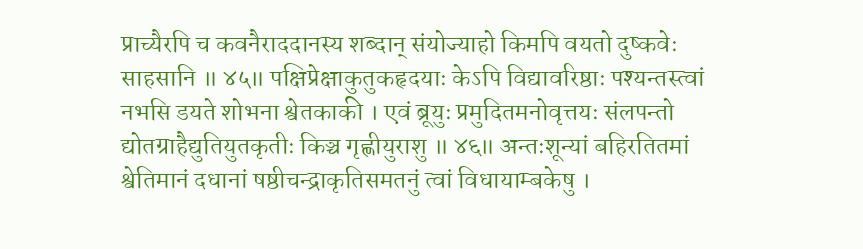प्राच्यैरपि च कवनैराददानस्य शब्दान् संयोज्याहो किमपि वयतो दुष्कवेः साहसानि ॥ ४५॥ पक्षिप्रेक्षाकुतुकहृदयाः केऽपि विद्यावरिष्ठाः पश्यन्तस्त्वां नभसि डयते शोभना श्वेतकाकी । एवं ब्रूयुः प्रमुदितमनोवृत्तयः संलपन्तो द्योतग्राहैद्युतियुतकृतीः किञ्च गृह्णीयुराशु ॥ ४६॥ अन्तःशून्यां बहिरतितमां श्वेतिमानं दधानां षष्ठीचन्द्राकृतिसमतनुं त्वां विधायाम्बकेषु ।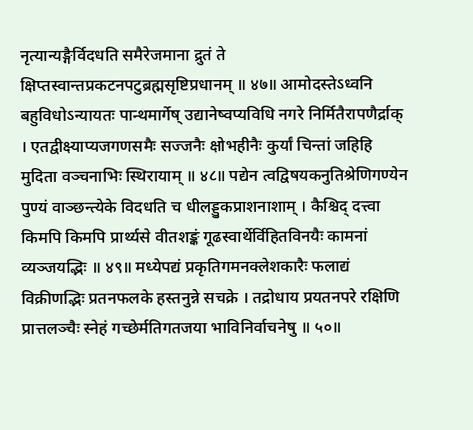नृत्यान्यङ्गैर्विदधति समैरेजमाना द्रुतं ते क्षिप्तस्वान्तप्रकटनपटुब्रह्मसृष्टिप्रधानम् ॥ ४७॥ आमोदस्तेऽध्वनि बहुविधोऽन्यायतः पान्थमार्गेष् उद्यानेष्वप्यविधि नगरे निर्मितैरापणैर्द्राक् । एतद्वीक्ष्याप्यजगणसमैः सज्जनैः क्षोभहीनैः कुर्यां चिन्तां जहिहि मुदिता वञ्चनाभिः स्थिरायाम् ॥ ४८॥ पद्येन त्वद्विषयकनुतिश्रेणिगण्येन पुण्यं वाञ्छन्त्येके विदधति च धीलड्डुकप्राशनाशाम् । कैश्चिद् दत्त्वा किमपि किमपि प्रार्थ्यसे वीतशङ्कं गूढस्वार्थेर्विहितविनयैः कामनां व्यञ्जयद्भिः ॥ ४९॥ मध्येपद्यं प्रकृतिगमनक्लेशकारैः फलाद्यं विक्रीणद्भिः प्रतनफलके हस्तनुन्ने सचक्रे । तद्रोधाय प्रयतनपरे रक्षिणि प्रात्तलञ्चैः स्नेहं गच्छेर्मतिगतजया भाविनिर्वाचनेषु ॥ ५०॥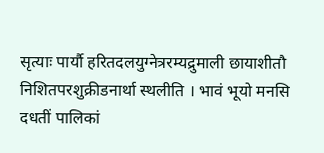सृत्याः पार्यौ हरितदलयुग्नेत्ररम्यद्रुमाली छायाशीतौ निशितपरशुक्रीडनार्था स्थलीति । भावं भूयो मनसि दधतीं पालिकां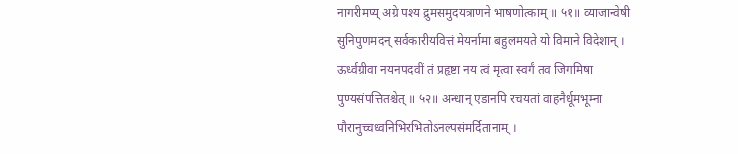नागरीमप्य् अग्रे पश्य द्रुमसमुदयत्राणने भाषणोत्काम् ॥ ५१॥ व्याजान्वेषी सुनिपुणमदन् सर्वकारीयवित्तं मेयर्नामा बहुलमयते यो विमाने विदेशान् । ऊर्ध्वग्रीवा नयनपदवीं तं प्रहृष्टा नय त्वं मृत्वा स्वर्गं तव जिगमिषा पुण्यसंपत्तितश्चेत् ॥ ५२॥ अन्धान् एडानपि रचयतां वाहनैर्धूमभूम्ना पौरानुच्चध्वनिभिरभितोऽनल्पसंमर्दितानाम् ।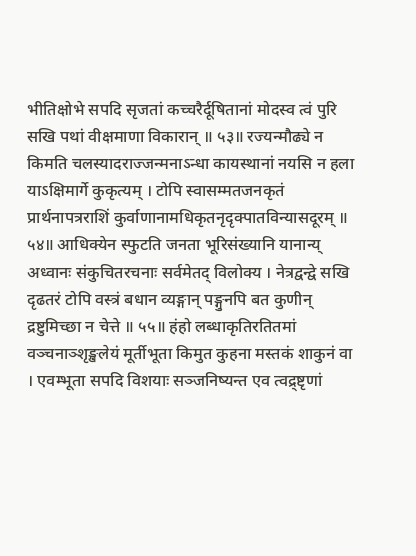भीतिक्षोभे सपदि सृजतां कच्चरैर्दूषितानां मोदस्व त्वं पुरि सखि पथां वीक्षमाणा विकारान् ॥ ५३॥ रज्यन्मौढ्ये न किमति चलस्यादराज्जन्मनाऽन्धा कायस्थानां नयसि न हला याऽक्षिमार्गे कुकृत्यम् । टोपि स्वासम्मतजनकृतं प्रार्थनापत्रराशिं कुर्वाणानामधिकृतनृदृक्पातविन्यासदूरम् ॥ ५४॥ आधिक्येन स्फुटति जनता भूरिसंख्यानि यानान्य् अध्वानः संकुचितरचनाः सर्वमेतद् विलोक्य । नेत्रद्वन्द्वे सखि दृढतरं टोपि वस्त्रं बधान व्यङ्गान् पङ्गुनपि बत कुणीन् द्रष्टुमिच्छा न चेत्ते ॥ ५५॥ हंहो लब्धाकृतिरतितमां वञ्चनाञ्श‍ृङ्खलेयं मूर्तीभूता किमुत कुहना मस्तकं शाकुनं वा । एवम्भूता सपदि विशयाः सञ्जनिष्यन्त एव त्वद्र्ष्टृणां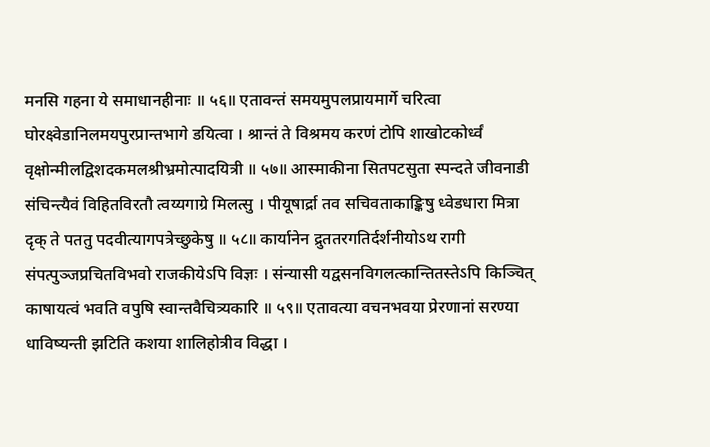मनसि गहना ये समाधानहीनाः ॥ ५६॥ एतावन्तं समयमुपलप्रायमार्गे चरित्वा घोरक्ष्वेडानिलमयपुरप्रान्तभागे डयित्वा । श्रान्तं ते विश्रमय करणं टोपि शाखोटकोर्ध्वं वृक्षोन्मीलद्विशदकमलश्रीभ्रमोत्पादयित्री ॥ ५७॥ आस्माकीना सितपटसुता स्पन्दते जीवनाडी संचिन्त्यैवं विहितविरतौ त्वय्यगाग्रे मिलत्सु । पीयूषार्द्रा तव सचिवताकाङ्किषु ध्वेडधारा मित्रा दृक् ते पततु पदवीत्यागपत्रेच्छुकेषु ॥ ५८॥ कार्यानेन द्रुततरगतिर्दर्शनीयोऽथ रागी संपत्पुञ्जप्रचितविभवो राजकीयेऽपि विज्ञः । संन्यासी यद्वसनविगलत्कान्तितस्तेऽपि किञ्चित् काषायत्वं भवति वपुषि स्वान्तवैचित्र्यकारि ॥ ५९॥ एतावत्या वचनभवया प्रेरणानां सरण्या धाविष्यन्ती झटिति कशया शालिहोत्रीव विद्धा ।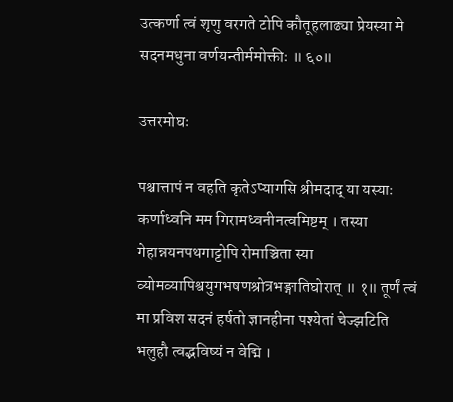उत्कर्णा त्वं श‍ृणु वरगते टोपि कौतूहलाढ्या प्रेयस्या मे सदनमधुना वर्णयन्तीर्ममोक्तीः ॥ ६०॥

उत्तरमोघः

पश्चात्तापं न वहति कृतेऽप्यागसि श्रीमदाद् या यस्याः कर्णाध्वनि मम गिरामध्वनीनत्वमिष्टम् । तस्या गेहान्नयनपथगाट्टोपि रोमाञ्चिता स्या व्योमव्यापिश्वयुगभषणश्रोत्रभङ्गातिघोरात् ॥ १॥ तूर्णं त्वं मा प्रविश सदनं हर्षतो ज्ञानहीना पश्येतां चेज्झटिति भलुहौ त्वद्भविष्यं न वेद्मि ।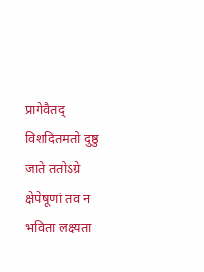प्रागेवैतद् विशदितमतो दुष्ठु जाते ततोऽग्रे क्षेपेषूणां तव न भविता लक्ष्यता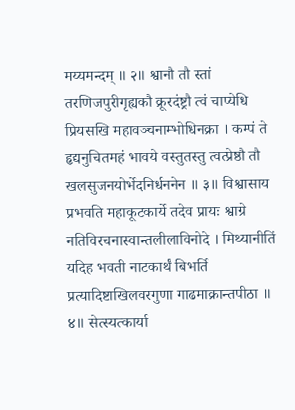मय्यमन्दम् ॥ २॥ श्वानौ तौ स्तां तरणिजपुरीगृह्यकौ क्रूरदंष्ट्रौ त्वं चाप्येधि प्रियसखि महावञ्चनाम्भोधिनक्रा । कम्पं ते हृद्यनुचितमहं भावये वस्तुतस्तु त्वत्प्रेष्ठौ तौ खलसुजनयोर्भेदनिर्धननेन ॥ ३॥ विश्वासाय प्रभवति महाकूटकार्ये तदेव प्रायः श्वाग्रे नतिविरचनास्वान्तलीलाविनोदे । मिथ्यानीतिं यदिह भवती नाटकार्थं बिभर्ति प्रत्यादिष्टाखिलवरगुणा गाढमाक्रान्तपीठा ॥ ४॥ सेत्स्यत्कार्या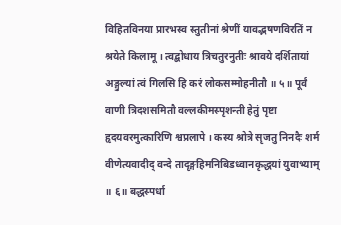विहितविनया प्रारभस्व स्तुतीनां श्रेणीं यावद्भषणविरतिं न श्रयेते किलामू । त्वद्बोधाय त्रिचतुरनुतीः श्रावये दर्शितायां अङ्गुल्यां त्वं गिलसि हि करं लोकसम्मोहनीतौ ॥ ५॥ पूर्वं वाणी त्रिदशसमितौ वल्लकीमस्पृशन्ती हेतुं पृष्टा हृदयवरमुत्कारिणि श्वप्रलापे । कस्य श्रोत्रे सृजतु निनदैः शर्म वीणेत्यवादीद् वन्दे तादृङ्गहिमनिबिडध्वानकृद्धयां युवाभ्याम् ॥ ६॥ बद्धस्पर्धा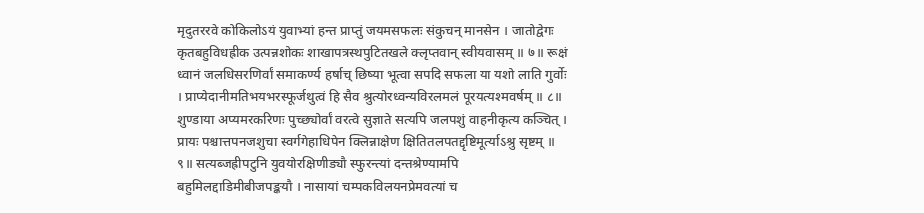मृदुतररवे कोकिलोऽयं युवाभ्यां हन्त प्राप्तुं जयमसफलः संकुचन् मानसेन । जातोद्वेगः कृतबहुविधह्रीक उत्पन्नशोकः शाखापत्रस्थपुटितखले क्लृप्तवान् स्वीयवासम् ॥ ७॥ रूक्षं ध्वानं जलधिसरणिर्वां समाकर्ण्य हर्षाच् छिष्या भूत्वा सपदि सफला या यशो लाति गुर्वोः । प्राप्येदानीमतिभयभरस्फूर्जथुत्वं हि सैव श्रुत्योरध्वन्यविरलमलं पूरयत्यश्मवर्षम् ॥ ८॥ शुण्डाया अप्यमरकरिणः पुच्छ्योर्वां वरत्वे सुज्ञाते सत्यपि जलपशुं वाहनीकृत्य कञ्चित् । प्रायः पश्चात्तपनजशुचा स्वर्गगेहाधिपेन क्लिन्नाक्षेण क्षितितलपतद्दृष्टिमूर्त्याऽश्रु सृष्टम् ॥ ९॥ सत्यब्जह्रीपटुनि युवयोरक्षिणीड्यौ स्फुरन्त्यां दन्तश्रेण्यामपि बहुमिलद्दाडिमीबीजपङ्कयौ । नासायां चम्पकविलयनप्रेमवत्यां च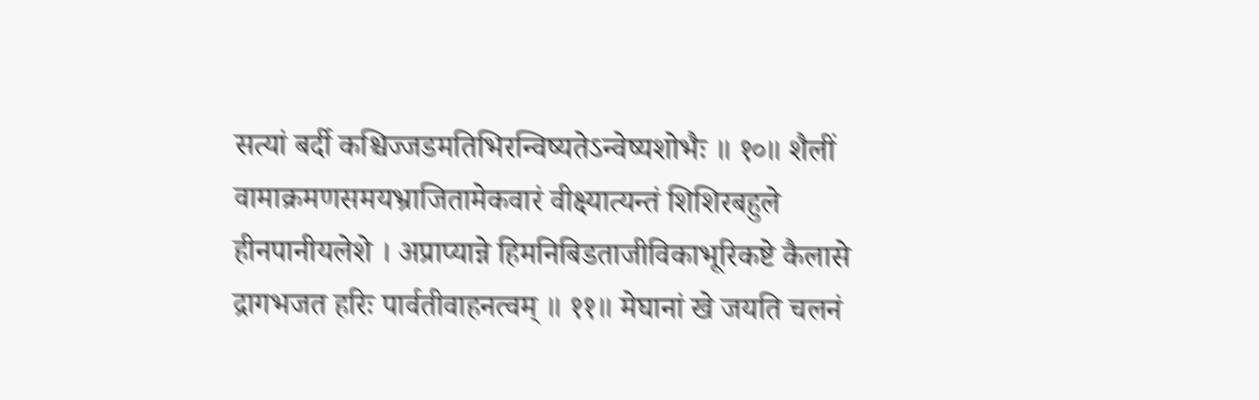सत्यां बर्दी कश्चिज्जडमतिभिरन्विष्यतेऽन्वेष्यशोभैः ॥ १०॥ शैलीं वामाक्रमणसमयभ्राजितामेकवारं वीक्ष्यात्यन्तं शिशिरबहुले हीनपानीयलेशे । अप्राप्यान्ने हिमनिबिडताजीविकाभूरिकष्टे कैलासे द्रागभजत हरिः पार्वतीवाहनत्वम् ॥ ११॥ मेघानां खे जयति चलनं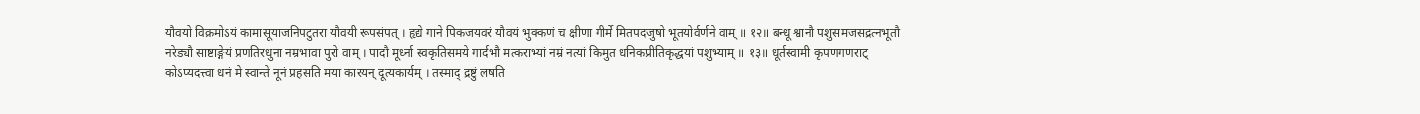यौवयो विक्रमोऽयं कामासूयाजनिपटुतरा यौवयी रूपसंपत् । हृद्ये गाने पिकजयवरं यौवयं भुक्कणं च क्षीणा गीर्मे मितपदजुषो भूतयोर्वर्णने वाम् ॥ १२॥ बन्धू श्वानौ पशुसमजसद्रत्नभूतौ नरेड्यौ साष्टाङ्गेयं प्रणतिरधुना नम्रभावा पुरो वाम् । पादौ मूर्ध्ना स्वकृतिसमये गार्दभौ मत्कराभ्यां नम्रं नत्यां किमुत धनिकप्रीतिकृद्धयां पशुभ्याम् ॥ १३॥ धूर्तस्वामी कृपणगणराट् कोऽप्यदत्त्वा धनं मे स्वान्ते नूनं प्रहसति मया कारयन् दूत्यकार्यम् । तस्माद् द्रष्टुं लषति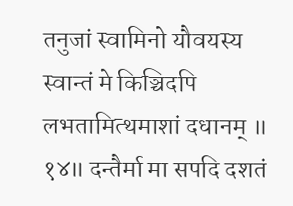तनुजां स्वामिनो यौवयस्य स्वान्तं मे किञ्चिदपि लभतामित्थमाशां दधानम् ॥ १४॥ दन्तैर्मा मा सपदि दशतं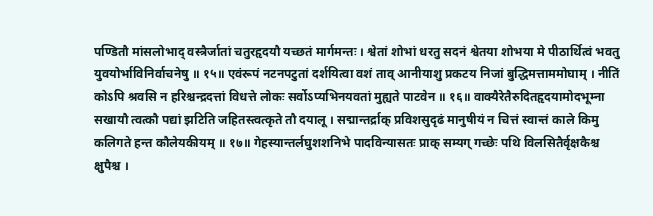पण्डितौ मांसलोभाद् वस्त्रैर्जातां चतुरहृदयौ यच्छतं मार्गमन्तः । श्वेतां शोभां धरतु सदनं श्वेतया शोभया मे पीठार्थित्वं भवतु युवयोर्भाविनिर्वाचनेषु ॥ १५॥ एवंरूपं नटनपटुतां दर्शयित्वा वशं ताव् आनीयाशु प्रकटय निजां बुद्धिमत्ताममोघाम् । नीतिं कोऽपि श्रवसि न हरिश्चन्द्रदत्तां विधत्ते लोकः सर्वोऽप्यभिनयवतां मुह्यते पाटवेन ॥ १६॥ वाक्यैरेतैरुदितहृदयामोदभूम्ना सखायौ त्वत्कौ पद्यां झटिति जहितस्त्वत्कृते तौ दयालू । सद्मान्तर्द्राक् प्रविशसुदृढं मानुषीयं न चित्तं स्वान्तं काले किमु कलिगते हन्त कौलेयकीयम् ॥ १७॥ गेहस्यान्तर्लघुशशनिभे पादविन्यासतः प्राक् सम्यग् गच्छेः पथि विलसितैर्वृक्षकैश्च क्षुपैश्च ।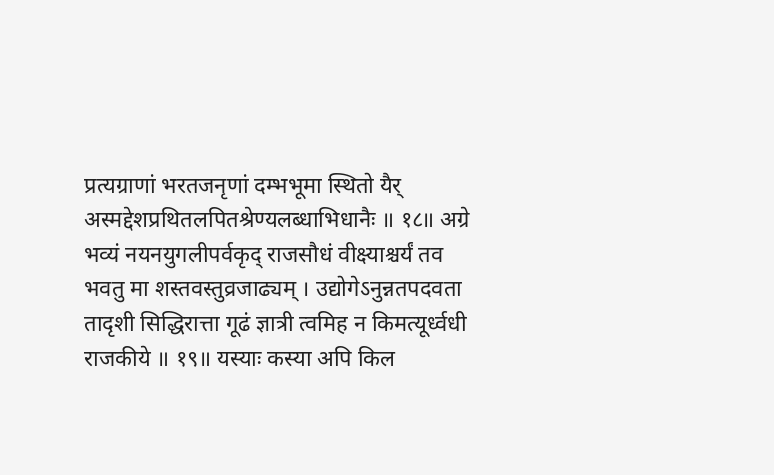प्रत्यग्राणां भरतजनृणां दम्भभूमा स्थितो यैर् अस्मद्देशप्रथितलपितश्रेण्यलब्धाभिधानैः ॥ १८॥ अग्रे भव्यं नयनयुगलीपर्वकृद् राजसौधं वीक्ष्याश्चर्यं तव भवतु मा शस्तवस्तुव्रजाढ्यम् । उद्योगेऽनुन्नतपदवता तादृशी सिद्धिरात्ता गूढं ज्ञात्री त्वमिह न किमत्यूर्ध्वधी राजकीये ॥ १९॥ यस्याः कस्या अपि किल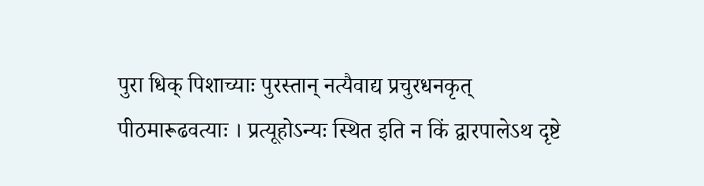पुरा धिक् पिशाच्याः पुरस्तान् नत्यैवाद्य प्रचुरधनकृत् पीठमारूढवत्याः । प्रत्यूहोऽन्यः स्थित इति न किं द्वारपालेऽथ दृष्टे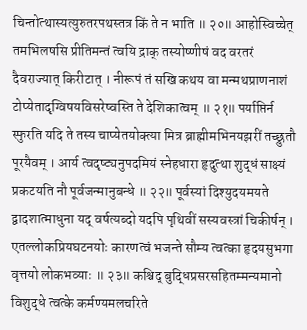चिन्तोत्थास्यत्युरुतरपथस्तत्र किं ते न भाति ॥ २०॥ आहोस्विच्चेत् तमभिलषसि प्रीतिमन्तं त्वयि द्राक् तस्योष्णीषं वद वरतरं दैवराज्यात् किरीटात् । नीरूपं तं सखि कथय वा मन्मथप्राणनाशं टोप्येतादृग्विषयविसरेष्वस्ति ते देशिकात्वम् ॥ २१॥ पर्याप्तिर्न स्फुरति यदि ते तस्य चाप्येतयोक्त्या मित्र ब्राह्मीमभिनयझरीं तच्छ्रुतौ पूरयैवम् । आर्य त्वदृष्ट्यनुपदमियं स्नेहधारा हृदुत्था शुद्धं साक्ष्यं प्रकटयति नौ पूर्वजन्मानुबन्धे ॥ २२॥ पूर्वस्यां दिश्युदयमयते द्वादशात्माधुना यद् वर्षत्यब्दो यदपि पृथिवीं सस्यवस्त्रां चिकीर्षन् । एतल्लोकप्रियघटनयोः कारणत्वं भजन्ते सौम्य त्वत्का हृदयसुभगा वृत्तयो लोकभव्याः ॥ २३॥ कश्चिद् बुद्धिप्रसरसहितम्मन्यमानो विशुद्धे त्वत्के कर्मण्यमलचरिते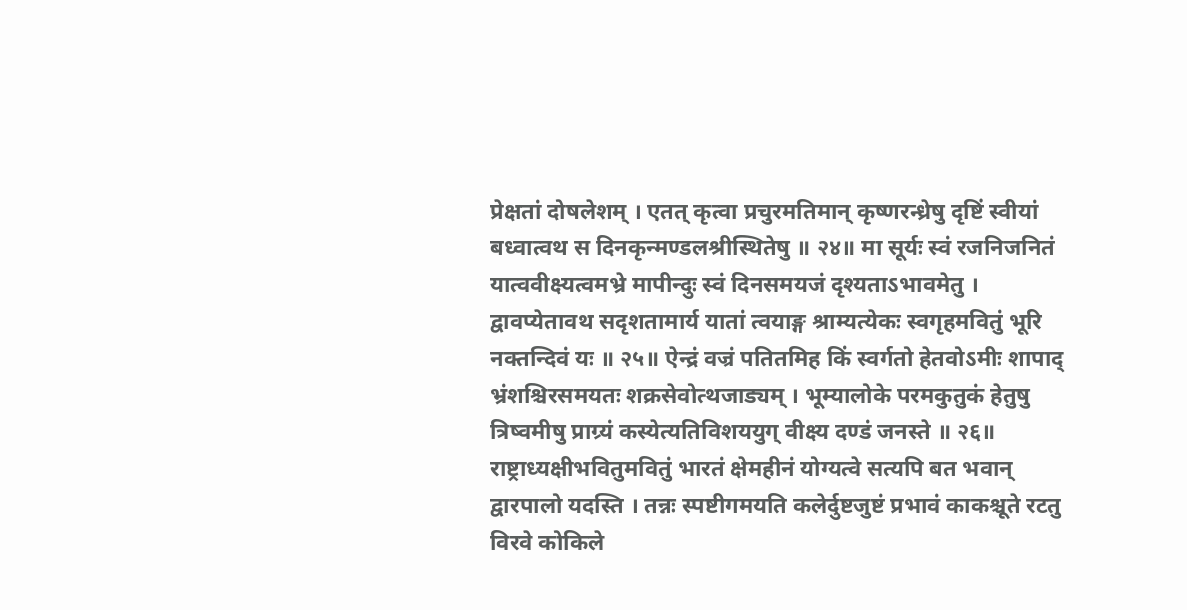प्रेक्षतां दोषलेशम् । एतत् कृत्वा प्रचुरमतिमान् कृष्णरन्ध्रेषु दृष्टिं स्वीयां बध्वात्वथ स दिनकृन्मण्डलश्रीस्थितेषु ॥ २४॥ मा सूर्यः स्वं रजनिजनितं यात्ववीक्ष्यत्वमभ्रे मापीन्दुः स्वं दिनसमयजं दृश्यताऽभावमेतु । द्वावप्येतावथ सदृशतामार्य यातां त्वयाङ्ग श्राम्यत्येकः स्वगृहमवितुं भूरि नक्तन्दिवं यः ॥ २५॥ ऐन्द्रं वज्रं पतितमिह किं स्वर्गतो हेतवोऽमीः शापाद् भ्रंशश्चिरसमयतः शक्रसेवोत्थजाड्यम् । भूम्यालोके परमकुतुकं हेतुषु त्रिष्वमीषु प्राग्र्यं कस्येत्यतिविशययुग् वीक्ष्य दण्डं जनस्ते ॥ २६॥ राष्ट्राध्यक्षीभवितुमवितुं भारतं क्षेमहीनं योग्यत्वे सत्यपि बत भवान् द्वारपालो यदस्ति । तन्नः स्पष्टीगमयति कलेर्दुष्टजुष्टं प्रभावं काकश्चूते रटतु विरवे कोकिले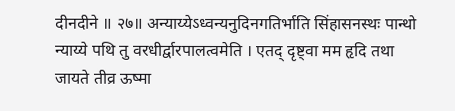दीनदीने ॥ २७॥ अन्याय्येऽध्वन्यनुदिनगतिर्भाति सिंहासनस्थः पान्थो न्याय्ये पथि तु वरधीर्द्वारपालत्वमेति । एतद् दृष्ट्वा मम हृदि तथा जायते तीव्र ऊष्मा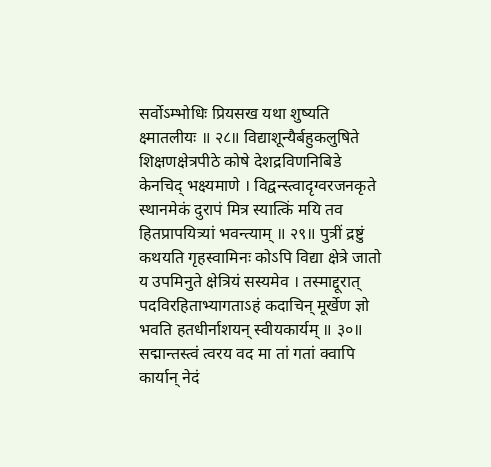सर्वोऽम्भोधिः प्रियसख यथा शुष्यति क्ष्मातलीयः ॥ २८॥ विद्याशून्यैर्बहुकलुषिते शिक्षणक्षेत्रपीठे कोषे देशद्रविणनिबिडे केनचिद् भक्ष्यमाणे । विद्वन्स्त्वादृग्वरजनकृते स्थानमेकं दुरापं मित्र स्यात्किं मयि तव हितप्रापयित्र्यां भवन्त्याम् ॥ २९॥ पुत्रीं द्रष्टुं कथयति गृहस्वामिनः कोऽपि विद्या क्षेत्रे जातो य उपमिनुते क्षेत्रियं सस्यमेव । तस्माद्दूरात् पदविरहिताभ्यागताऽहं कदाचिन् मूर्खेण ज्ञो भवति हतधीर्नाशयन् स्वीयकार्यम् ॥ ३०॥ सद्मान्तस्त्वं त्वरय वद मा तां गतां क्वापि कार्यान् नेदं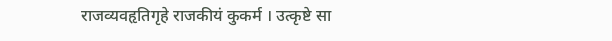राजव्यवहृतिगृहे राजकीयं कुकर्म । उत्कृष्टे सा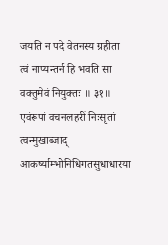जयति न पदे वेतनस्य ग्रहीता त्वं नाप्यन्तर्न हि भवति सा वक्तुमेवं नियुक्तः ॥ ३१॥ एवंरूपां वचनलहरीं निःसृतां त्वन्मुखाब्जाद् आकर्ष्याम्भोनिधिगतसुधाधारया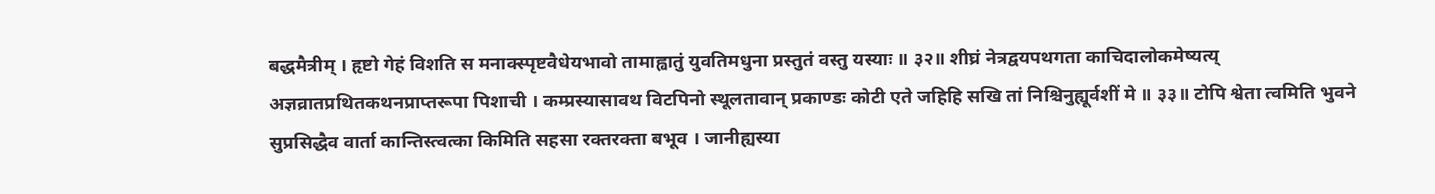बद्धमैत्रीम् । हृष्टो गेहं विशति स मनाक्स्पृष्टवैधेयभावो तामाह्वातुं युवतिमधुना प्रस्तुतं वस्तु यस्याः ॥ ३२॥ शीघ्रं नेत्रद्वयपथगता काचिदालोकमेष्यत्य् अज्ञव्रातप्रथितकथनप्राप्तरूपा पिशाची । कम्प्रस्यासावथ विटपिनो स्थूलतावान् प्रकाण्डः कोटी एते जहिहि सखि तां निश्चिनुह्यूर्वशीं मे ॥ ३३॥ टोपि श्वेता त्वमिति भुवने सुप्रसिद्धैव वार्ता कान्तिस्त्वत्का किमिति सहसा रक्तरक्ता बभूव । जानीह्यस्या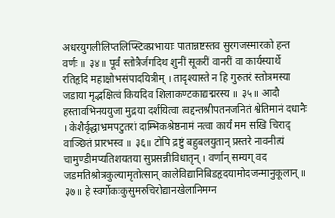अधरयुगलीलिप्तलिप्स्टिक्प्रभायाः पातान्नष्टस्तव सुरगजस्मारको हन्त वर्णः ॥ ३४॥ पूर्वं स्तोत्रैर्जगदिथ शुनीं सूकरीं वानरीं वा कार्यस्यार्थे रतिहृदि महाक्षोभसंपादयित्रीम् । तादृश्यास्ते न हि गुरुतरं स्तोत्रमस्या जडाया मृद्भक्षित्वं कियदिव शिलाकण्टकाद्यद्मरस्य ॥ ३५॥ आदौ हस्तावभिनययुजा मुद्रया दर्शयित्वा त्वद्दन्तश्रीपतनजनितं श्वेतिमानं दधानैः । केशैर्वृद्धाभ्रमपटुतरां दाम्भिकश्रेष्ठनामं नत्वा कार्यं मम सखि चिराद् वाञ्छितं प्रारभस्व ॥ ३६॥ टोपि द्रष्टुं बहुबलयुतान् प्रस्तरे नावनीत्यं चामुण्डीमप्यतिशयतया सुप्रसन्नीविधातृन् । वर्णान् सम्यग् वद जडमतिश्रोत्रकुल्यामृतोत्सान् कालेविद्यानिबिडहृदयामोदजन्मानुकूलान् ॥ ३७॥ हे स्वर्गोकःकुसुमरुचिरोद्यानखेलानिमग्न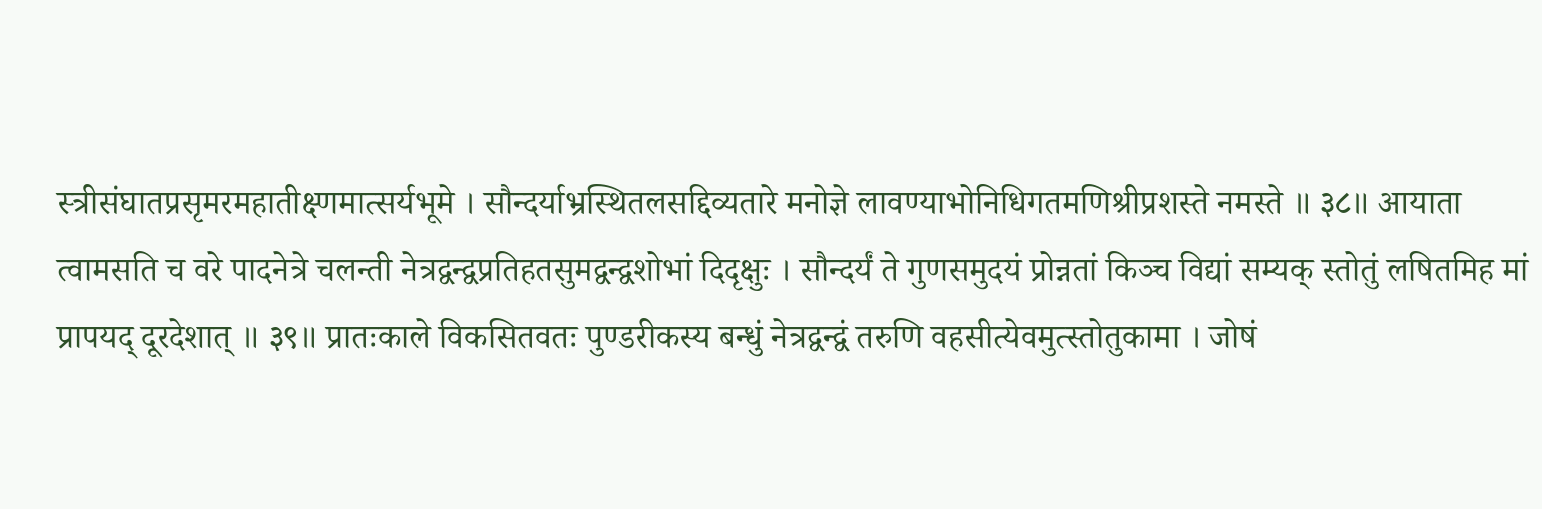स्त्रीसंघातप्रसृमरमहातीक्ष्णमात्सर्यभूमे । सौन्दर्याभ्रस्थितलसद्दिव्यतारे मनोज्ञे लावण्याभोनिधिगतमणिश्रीप्रशस्ते नमस्ते ॥ ३८॥ आयाता त्वामसति च वरे पादनेत्रे चलन्ती नेत्रद्वन्द्वप्रतिहतसुमद्वन्द्वशोभां दिदृक्षुः । सौन्दर्यं ते गुणसमुदयं प्रोन्नतां किञ्च विद्यां सम्यक् स्तोतुं लषितमिह मां प्रापयद् दूरदेशात् ॥ ३९॥ प्रातःकाले विकसितवतः पुण्डरीकस्य बन्धुं नेत्रद्वन्द्वं तरुणि वहसीत्येवमुत्स्तोतुकामा । जोषं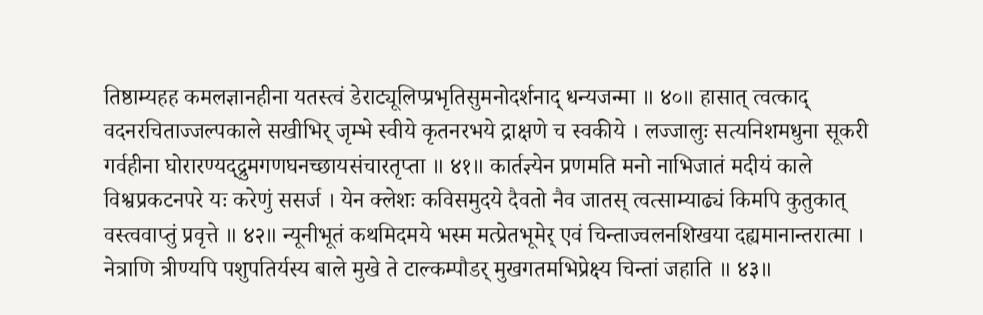तिष्ठाम्यहह कमलज्ञानहीना यतस्त्वं डेराट्यूलिप्प्रभृतिसुमनोदर्शनाद् धन्यजन्मा ॥ ४०॥ हासात् त्वत्काद् वदनरचिताज्जल्पकाले सखीभिर् जृम्भे स्वीये कृतनरभये द्राक्षणे च स्वकीये । लज्जालुः सत्यनिशमधुना सूकरी गर्वहीना घोरारण्यद्द्रुमगणघनच्छायसंचारतृप्ता ॥ ४१॥ कार्तज्ञ्येन प्रणमति मनो नाभिजातं मदीयं काले विश्वप्रकटनपरे यः करेणुं ससर्ज । येन क्लेशः कविसमुदये दैवतो नैव जातस् त्वत्साम्याढ्यं किमपि कुतुकात् वस्त्ववाप्तुं प्रवृत्ते ॥ ४२॥ न्यूनीभूतं कथमिदमये भस्म मत्प्रेतभूमेर् एवं चिन्ताज्वलनशिखया दह्यमानान्तरात्मा । नेत्राणि त्रीण्यपि पशुपतिर्यस्य बाले मुखे ते टाल्कम्पौडर् मुखगतमभिप्रेक्ष्य चिन्तां जहाति ॥ ४३॥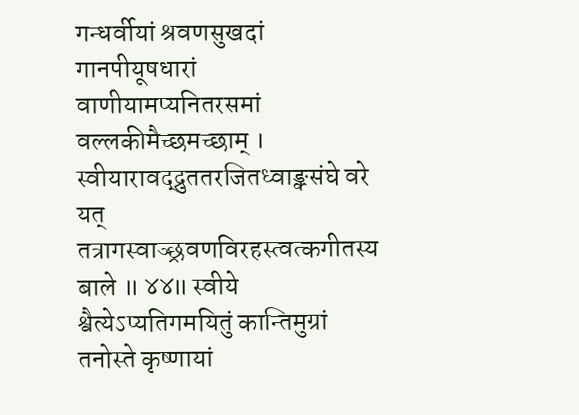गन्धर्वीयां श्रवणसुखदां गानपीयूषधारां वाणीयामप्यनितरसमां वल्लकीमैच्छमच्छाम् । स्वीयारावद्द्रुततरजितध्वाङ्क्संघे वरे यत् तत्रागस्वाञ्छ्रवणविरहस्त्वत्कगीतस्य बाले ॥ ४४॥ स्वीये श्वैत्येऽप्यतिगमयितुं कान्तिमुग्रां तनोस्ते कृष्णायां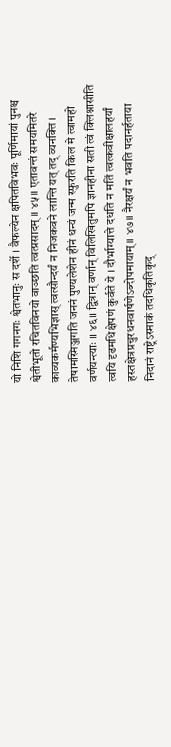यो निशि गगनगः श्वेतभानुः स दर्शे । वैफल्येन क्षपितविभवः पूर्णिमायां पुनश्च श्वेतीभूतो रचितविनयो वाञ्छति त्वत्प्रसादम् ॥ ४५॥ एतावन्तं समयमितरे काव्यकर्मण्यभिज्ञास् त्वत्सौन्दर्यं न निजकवने लान्ति यत् तद् व्यनक्ति । तेषामस्मिञ्जगति जननं पुण्यलेशेन हीनं धन्यं जन्म स्फुरति किल मे त्वामहो वर्णयन्त्याः ॥ ४६॥ द्वित्रान् वर्णान् विलिखितुमपि ज्ञानहीना सती त्वं क्लिश्नासीति त्वयि दृढमधिक्षेपणं कुर्वते ये । दौर्भाग्यात्ते दधति न मतिं त्वत्कवीक्षालहर्यां हस्तक्षेत्रप्रचुरधनवार्षणेऽब्दोपमायाम् ॥ ४७॥ नैरक्षर्यं न भवति पदानर्हताया निदानं राष्ट्रेऽस्माकं तदधिकृतिकृद्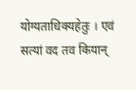योग्यताधिक्यहेतुः । एवं सत्यां वद तव कियान्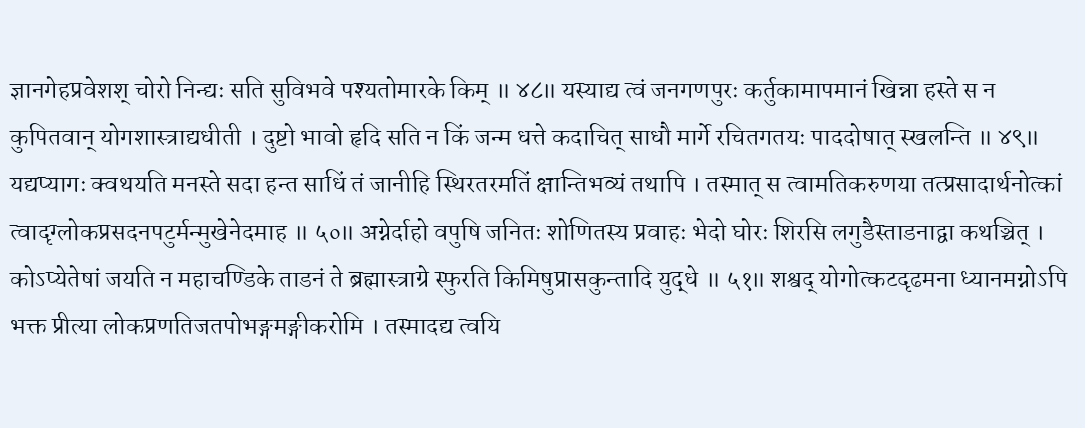ज्ञानगेहप्रवेशश् चोरो निन्द्यः सति सुविभवे पश्यतोमारके किम् ॥ ४८॥ यस्याद्य त्वं जनगणपुरः कर्तुकामापमानं खिन्ना हस्ते स न कुपितवान् योगशास्त्राद्यधीती । दुष्टो भावो हृदि सति न किं जन्म धत्ते कदाचित् साधौ मार्गे रचितगतयः पाददोषात् स्खलन्ति ॥ ४९॥ यद्यप्यागः क्वथयति मनस्ते सदा हन्त साधिं तं जानीहि स्थिरतरमतिं क्षान्तिभव्यं तथापि । तस्मात् स त्वामतिकरुणया तत्प्रसादार्थनोत्कां त्वादृग्लोकप्रसदनपटुर्मन्मुखेनेदमाह ॥ ५०॥ अग्नेर्दाहो वपुषि जनितः शोणितस्य प्रवाहः भेदो घोरः शिरसि लगुडैस्ताडनाद्वा कथञ्चित् । कोऽप्येतेषां जयति न महाचण्डिके ताडनं ते ब्रह्मास्त्राग्रे स्फुरति किमिषुप्रासकुन्तादि युद्धे ॥ ५१॥ शश्वद् योगोत्कटदृढमना ध्यानमग्नोऽपि भक्त प्रीत्या लोकप्रणतिजतपोभङ्गमङ्गीकरोमि । तस्मादद्य त्वयि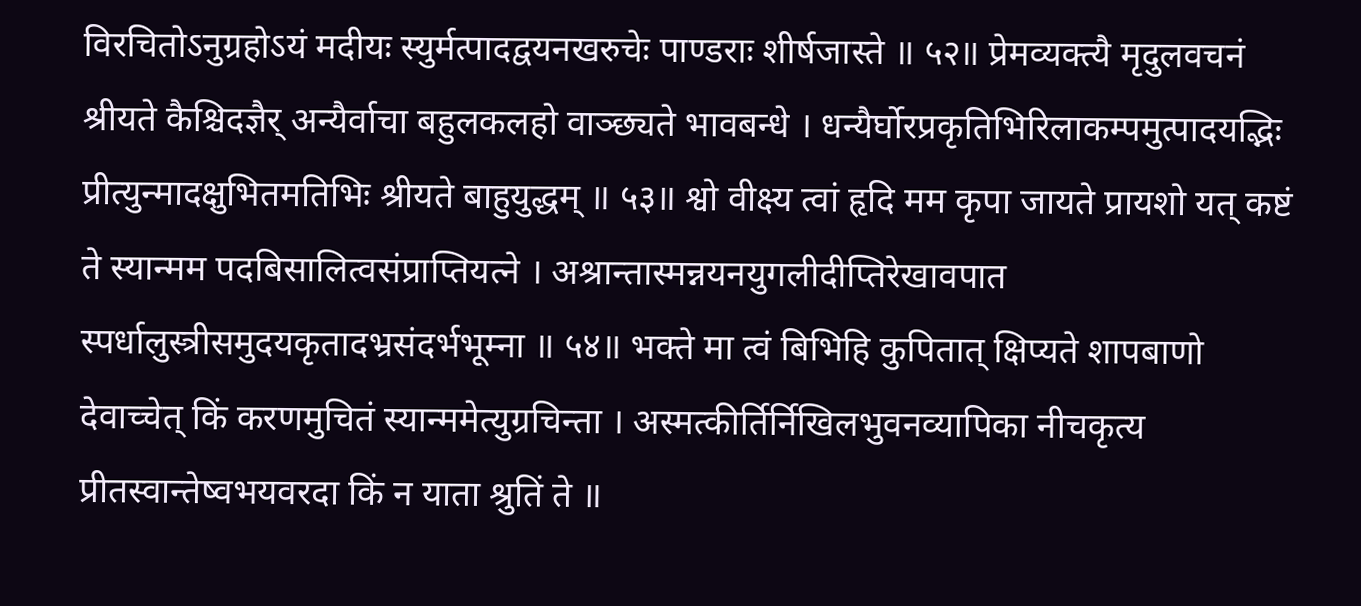विरचितोऽनुग्रहोऽयं मदीयः स्युर्मत्पादद्वयनखरुचेः पाण्डराः शीर्षजास्ते ॥ ५२॥ प्रेमव्यक्त्यै मृदुलवचनं श्रीयते कैश्चिदज्ञैर् अन्यैर्वाचा बहुलकलहो वाञ्छ्यते भावबन्धे । धन्यैर्घोरप्रकृतिभिरिलाकम्पमुत्पादयद्भिः प्रीत्युन्मादक्षुभितमतिभिः श्रीयते बाहुयुद्धम् ॥ ५३॥ श्वो वीक्ष्य त्वां हृदि मम कृपा जायते प्रायशो यत् कष्टं ते स्यान्मम पदबिसालित्वसंप्राप्तियत्ने । अश्रान्तास्मन्नयनयुगलीदीप्तिरेखावपात स्पर्धालुस्त्रीसमुदयकृतादभ्रसंदर्भभूम्ना ॥ ५४॥ भक्ते मा त्वं बिभिहि कुपितात् क्षिप्यते शापबाणो देवाच्चेत् किं करणमुचितं स्यान्ममेत्युग्रचिन्ता । अस्मत्कीर्तिर्निखिलभुवनव्यापिका नीचकृत्य प्रीतस्वान्तेष्वभयवरदा किं न याता श्रुतिं ते ॥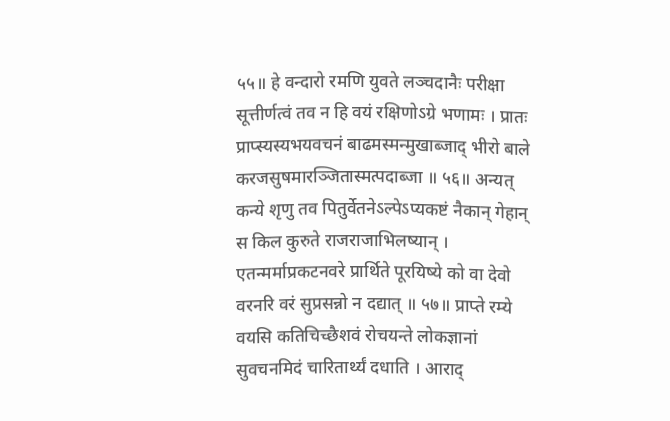५५॥ हे वन्दारो रमणि युवते लञ्चदानैः परीक्षा सूत्तीर्णत्वं तव न हि वयं रक्षिणोऽग्रे भणामः । प्रातः प्राप्स्यस्यभयवचनं बाढमस्मन्मुखाब्जाद् भीरो बाले करजसुषमारञ्जितास्मत्पदाब्जा ॥ ५६॥ अन्यत् कन्ये श‍ृणु तव पितुर्वेतनेऽल्पेऽप्यकष्टं नैकान् गेहान् स किल कुरुते राजराजाभिलष्यान् । एतन्मर्माप्रकटनवरे प्रार्थिते पूरयिष्ये को वा देवो वरनरि वरं सुप्रसन्नो न दद्यात् ॥ ५७॥ प्राप्ते रम्ये वयसि कतिचिच्छैशवं रोचयन्ते लोकज्ञानां सुवचनमिदं चारितार्थ्यं दधाति । आराद्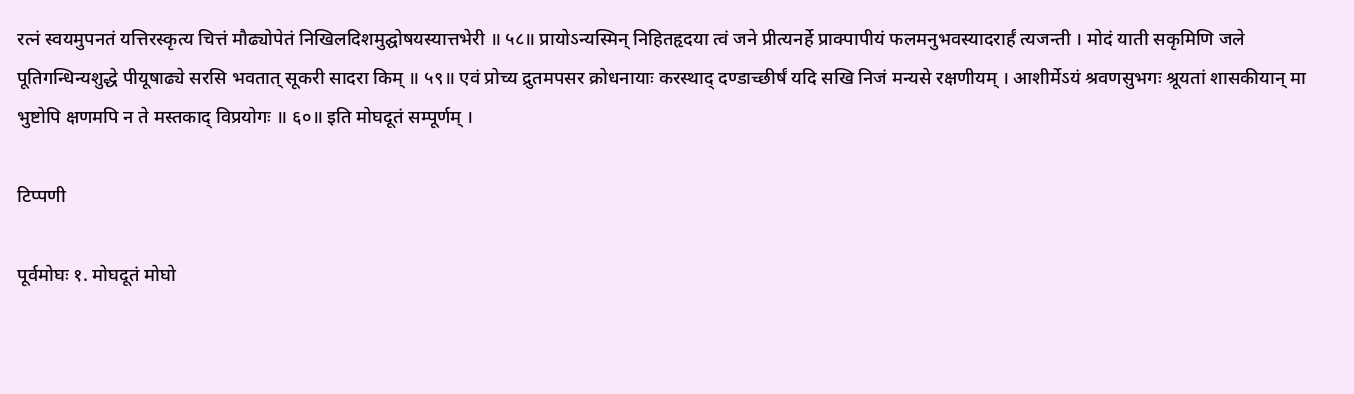रत्नं स्वयमुपनतं यत्तिरस्कृत्य चित्तं मौढ्योपेतं निखिलदिशमुद्घोषयस्यात्तभेरी ॥ ५८॥ प्रायोऽन्यस्मिन् निहितहृदया त्वं जने प्रीत्यनर्हे प्राक्पापीयं फलमनुभवस्यादरार्हं त्यजन्ती । मोदं याती सकृमिणि जले पूतिगन्धिन्यशुद्धे पीयूषाढ्ये सरसि भवतात् सूकरी सादरा किम् ॥ ५९॥ एवं प्रोच्य द्रुतमपसर क्रोधनायाः करस्थाद् दण्डाच्छीर्षं यदि सखि निजं मन्यसे रक्षणीयम् । आशीर्मेऽयं श्रवणसुभगः श्रूयतां शासकीयान् मा भुष्टोपि क्षणमपि न ते मस्तकाद् विप्रयोगः ॥ ६०॥ इति मोघदूतं सम्पूर्णम् ।

टिप्पणी

पूर्वमोघः १. मोघदूतं मोघो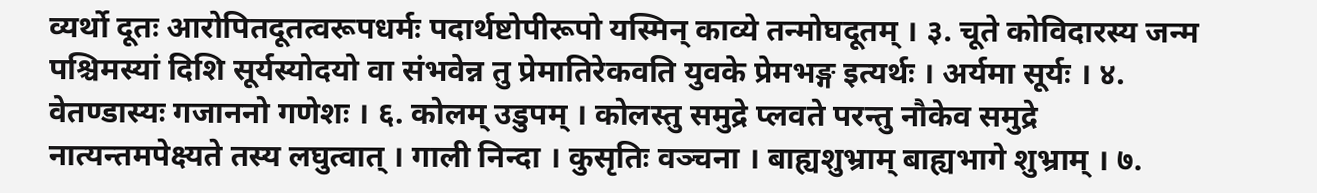व्यर्थो दूतः आरोपितदूतत्वरूपधर्मः पदार्थष्टोपीरूपो यस्मिन् काव्ये तन्मोघदूतम् । ३. चूते कोविदारस्य जन्म पश्चिमस्यां दिशि सूर्यस्योदयो वा संभवेन्न तु प्रेमातिरेकवति युवके प्रेमभङ्ग इत्यर्थः । अर्यमा सूर्यः । ४. वेतण्डास्यः गजाननो गणेशः । ६. कोलम् उडुपम् । कोलस्तु समुद्रे प्लवते परन्तु नौकेव समुद्रे नात्यन्तमपेक्ष्यते तस्य लघुत्वात् । गाली निन्दा । कुसृतिः वञ्चना । बाह्यशुभ्राम् बाह्यभागे शुभ्राम् । ७.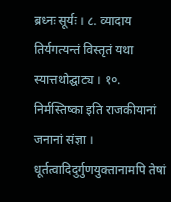ब्रध्नः सूर्यः । ८. व्यादाय तिर्यगत्यन्तं विस्तृतं यथा स्यात्तथोद्घाट्य । १०. निर्मस्तिष्का इति राजकीयानां जनानां संज्ञा । धूर्तत्वादिदुर्गुणयुक्तानामपि तेषां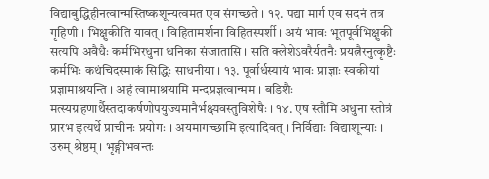विद्याबुद्धिहीनत्वान्मस्तिष्कशून्यत्वमत एव संगच्छते । १२. पद्या मार्ग एव सदनं तत्र गृहिणी । भिक्षुकीति यावत् । विहितामर्शना विहितस्पर्शी । अयं भावः भूतपूर्वभिक्षुकी सत्यपि अवैधैः कर्मभिरधुना धनिका संजातासि । सति क्लेशेऽवरैर्यतनैः प्रयत्नैरनुत्कृष्टैः कर्मभिः कथंचिदस्माकं सिद्धिः साधनीया । १३. पूर्वार्धस्यायं भावः प्राज्ञाः स्वकीयां प्रज्ञामाश्रयन्ति । अहं त्वामाश्रयामि मन्दप्रज्ञत्वान्मम । बडिशैः मत्स्यग्रहणार्थैस्तदाकर्षणोपयुज्यमानैर्भक्ष्यवस्तुविशेषैः । १४. एष स्तौमि अधुना स्तोत्रं प्रारभ इत्यर्थे प्राचीनः प्रयोगः । अयमागच्छामि इत्यादिवत् । निर्विद्याः विद्याशून्याः । उरुम् श्रेष्ठम् । भृङ्गीभवन्तः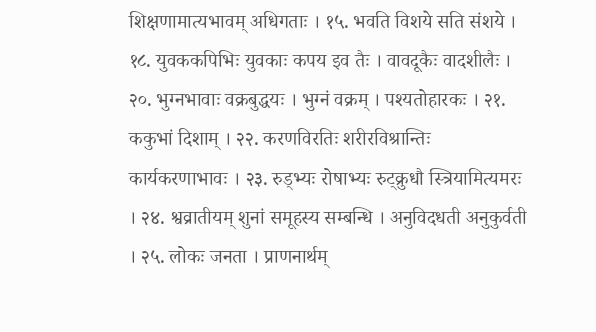शिक्षणामात्यभावम् अधिगताः । १५. भवति विशये सति संशये । १८. युवककपिभिः युवकाः कपय इव तैः । वावदूकैः वादशीलैः । २०. भुग्नभावाः वक्रबुद्धयः । भुग्नं वक्रम् । पश्यतोहारकः । २१. ककुभां दिशाम् । २२. करणविरतिः शरीरविश्रान्तिः कार्यकरणाभावः । २३. रुड्भ्यः रोषाभ्यः रुट्क्रुधौ स्त्रियामित्यमरः । २४. श्वव्रातीयम् शुनां समूहस्य सम्बन्धि । अनुविदधती अनुकुर्वती । २५. लोकः जनता । प्राणनार्थम्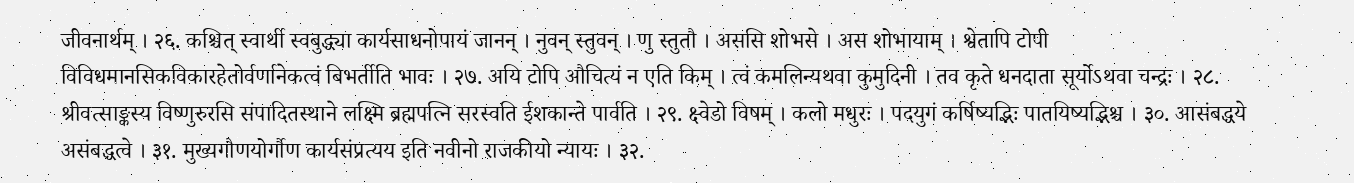जीवनार्थम् । २६. कश्चित् स्वार्थी स्वबुद्ध्या कार्यसाधनोपायं जानन् । नुवन् स्तुवन् । णु स्तुतौ । अससि शोभसे । अस शोभायाम् । श्वेतापि टोपी विविधमानसिकविकारहेतोर्वर्णानेकत्वं बिभर्तीति भावः । २७. अयि टोपि औचित्यं न एति किम् । त्वं कमलिन्यथवा कुमुदिनी । तव कृते धनदाता सूर्योऽथवा चन्द्रः । २८. श्रीवत्साङ्कस्य विष्णुरुरसि संपादितस्थाने लक्ष्मि ब्रह्मपत्नि सरस्वति ईशकान्ते पार्वति । २९. क्ष्वेडो विषम् । कलो मधुरः । पदयुगं कर्षिष्यद्भिः पातयिष्यद्भिश्च । ३०. आसंबद्धये असंबद्धत्वे । ३१. मुख्यगौणयोर्गौण कार्यसंप्रत्यय इति नवीनो राजकीयो न्यायः । ३२.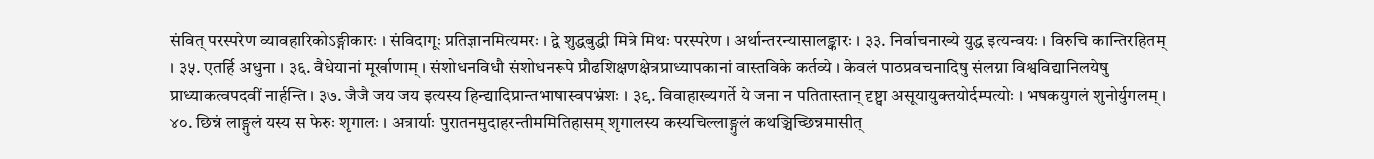संवित् परस्परेण व्यावहारिकोऽङ्गीकारः । संविदागूः प्रतिज्ञानमित्यमरः । द्वे शुद्धबुद्धी मित्रे मिथः परस्परेण । अर्थान्तरन्यासालङ्कारः । ३३. निर्वाचनाख्ये युद्ध इत्यन्वयः । विरुचि कान्तिरहितम् । ३५. एतर्हि अधुना । ३६. वैधेयानां मूर्खाणाम् । संशोधनविधौ संशोधनरूपे प्रौढशिक्षणक्षेत्रप्राध्यापकानां वास्तविके कर्तव्ये । केवलं पाठप्रवचनादिषु संलग्ना विश्वविद्यानिलयेषु प्राध्याकत्वपदवीं नार्हन्ति । ३७. जैजै जय जय इत्यस्य हिन्द्यादिप्रान्तभाषास्वपभ्रंशः । ३९. विवाहाख्यगर्ते ये जना न पतितास्तान् दृष्ट्वा असूयायुक्तयोर्दम्पत्योः । भषकयुगलं शुनोर्युगलम् । ४०. छिन्नं लाङ्गुलं यस्य स फेरुः श‍ृगालः । अत्रार्याः पुरातनमुदाहरन्तीममितिहासम् श‍ृगालस्य कस्यचिल्लाङ्गुलं कथञ्चिच्छिन्नमासीत्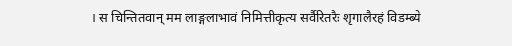। स चिन्तितवान् मम लाङ्गलाभावं निमित्तीकृत्य सर्वैरितरैः श‍ृगालैरहं विडम्ब्ये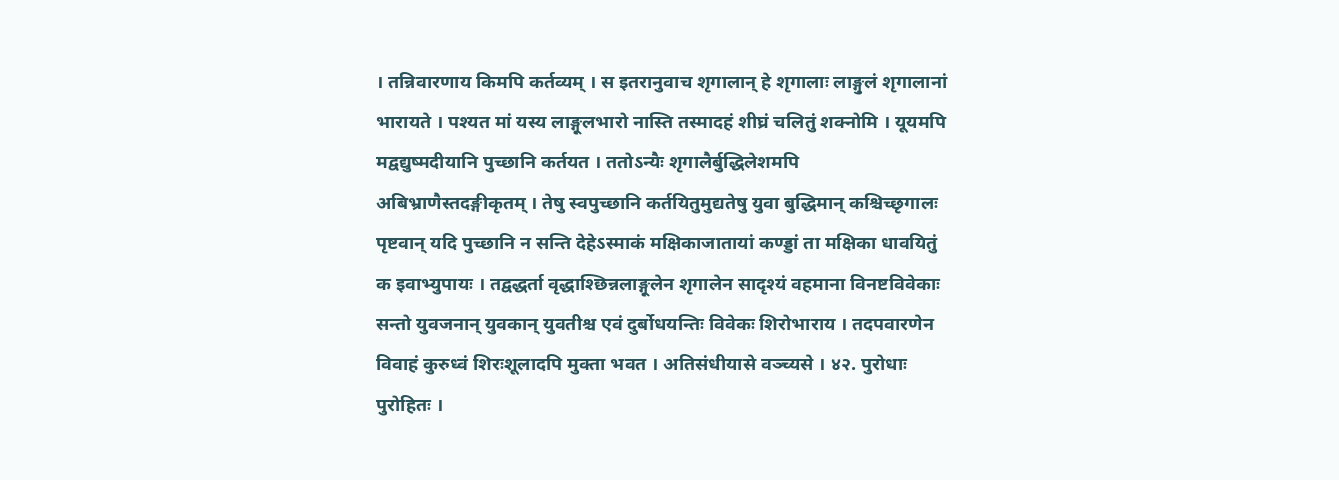। तन्निवारणाय किमपि कर्तव्यम् । स इतरानुवाच श‍ृगालान् हे श‍ृगालाः लाङ्गुलं श‍ृगालानां भारायते । पश्यत मां यस्य लाङ्गूलभारो नास्ति तस्मादहं शीघ्रं चलितुं शक्नोमि । यूयमपि मद्वद्युष्मदीयानि पुच्छानि कर्तयत । ततोऽन्यैः श‍ृगालैर्बुद्धिलेशमपि अबिभ्राणैस्तदङ्गीकृतम् । तेषु स्वपुच्छानि कर्तयितुमुद्यतेषु युवा बुद्धिमान् कश्चिच्छृगालः पृष्टवान् यदि पुच्छानि न सन्ति देहेऽस्माकं मक्षिकाजातायां कण्ड्डां ता मक्षिका धावयितुं क इवाभ्युपायः । तद्वद्धर्ता वृद्धाश्छिन्नलाङ्गूलेन श‍ृगालेन सादृश्यं वहमाना विनष्टविवेकाः सन्तो युवजनान् युवकान् युवतीश्च एवं दुर्बोधयन्तिः विवेकः शिरोभाराय । तदपवारणेन विवाहं कुरुध्वं शिरःशूलादपि मुक्ता भवत । अतिसंधीयासे वञ्च्यसे । ४२. पुरोधाः पुरोहितः ।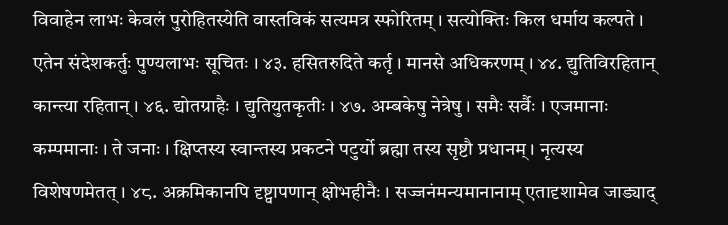विवाहेन लाभः केवलं पुरोहितस्येति वास्तविकं सत्यमत्र स्फोरितम् । सत्योक्तिः किल धर्माय कल्पते । एतेन संदेशकर्तुः पुण्यलाभः सूचितः । ४३. हसितरुदिते कर्तृ । मानसे अधिकरणम् । ४४. द्युतिविरहितान् कान्त्या रहितान् । ४६. द्योतग्राहैः । द्युतियुतकृतीः । ४७. अम्बकेषु नेत्रेषु । समैः सर्वैः । एजमानाः कम्पमानाः । ते जनाः । क्षिप्तस्य स्वान्तस्य प्रकटने पटुर्यो ब्रह्मा तस्य सृष्टौ प्रधानम् । नृत्यस्य विशेषणमेतत् । ४८. अक्रमिकानपि दृष्ट्वापणान् क्षोभहीनैः । सज्जनंमन्यमानानाम् एतादृशामेव जाड्याद्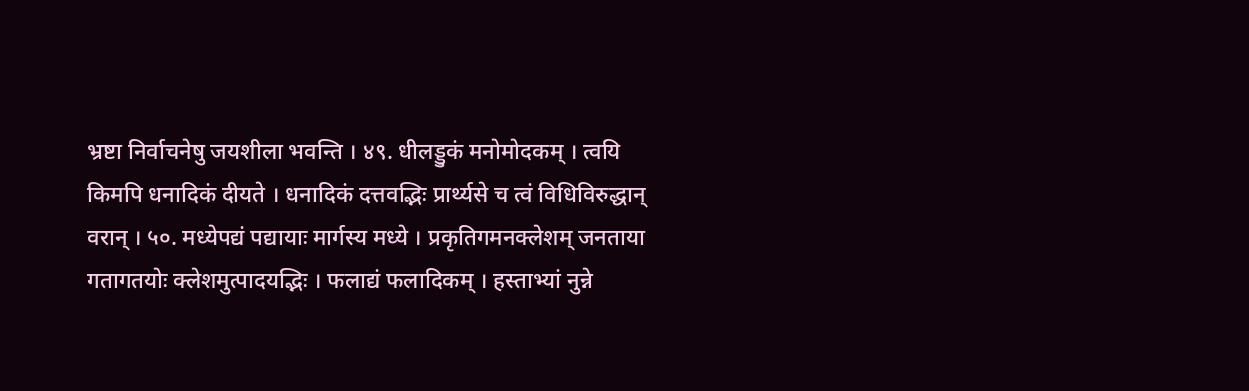भ्रष्टा निर्वाचनेषु जयशीला भवन्ति । ४९. धीलड्डुकं मनोमोदकम् । त्वयि किमपि धनादिकं दीयते । धनादिकं दत्तवद्भिः प्रार्थ्यसे च त्वं विधिविरुद्धान् वरान् । ५०. मध्येपद्यं पद्यायाः मार्गस्य मध्ये । प्रकृतिगमनक्लेशम् जनताया गतागतयोः क्लेशमुत्पादयद्भिः । फलाद्यं फलादिकम् । हस्ताभ्यां नुन्ने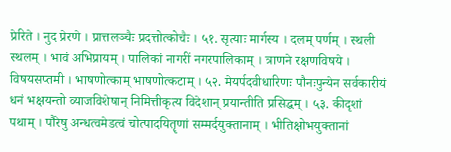प्रेरिते । नुद प्रेरणे । प्रात्तलञ्चैः प्रदत्तोत्कोचैः । ५१. सृत्याः मार्गस्य । दलम् पर्णम् । स्थली स्थलम् । भावं अभिप्रायम् । पालिकां नागरीं नगरपालिकाम् । त्राणने रक्षणविषये । विषयसप्तमी । भाषणोत्काम् भाषणोत्कटाम् । ५२. मेयर्पदवीधारिणः पौनःपुन्येन सर्वकारीयं धनं भक्षयन्तो व्याजविशेषान् निमित्तीकृत्य विदेशान् प्रयान्तीति प्रसिद्धम् । ५३. कीदृशां पथाम् । पौरेषु अन्धत्वमेडत्वं चोत्पादयितॄणां सम्मर्दयुक्तानाम् । भीतिक्षोभयुक्तानां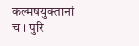कल्मषयुक्तानां च । पुरि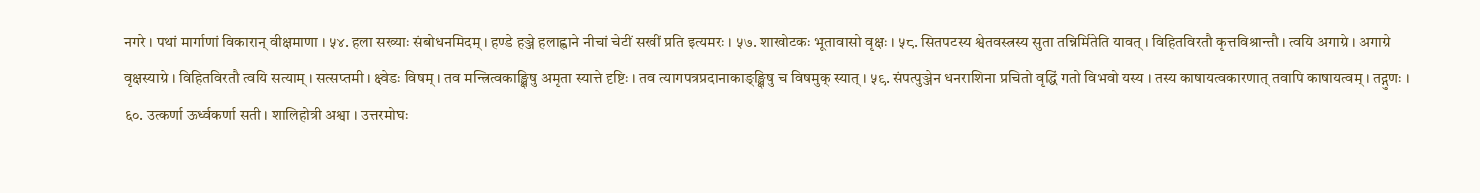नगरे । पथां मार्गाणां विकारान् वीक्षमाणा । ५४. हला सख्याः संबोधनमिदम् । हण्डे हञ्जे हलाह्वाने नीचां चेटीं सखीं प्रति इत्यमरः । ५७. शाखोटकः भूतावासो वृक्षः । ५८. सितपटस्य श्वेतवस्त्रस्य सुता तन्निर्मितेति यावत् । विहितविरतौ कृत्तविश्रान्तौ । त्वयि अगाग्रे । अगाग्रे वृक्षस्याग्रे । विहितविरतौ त्वयि सत्याम् । सत्सप्तमी । क्ष्वेडः विषम् । तव मन्त्रित्वकाङ्क्षिषु अमृता स्यात्ते दृष्टिः । तव त्यागपत्रप्रदानाकाङ्ङ्क्षिषु च विषमुक् स्यात् । ५९. संपत्पुञ्जेन धनराशिना प्रचितो वृद्धिं गतो विभवो यस्य । तस्य काषायत्वकारणात् तवापि काषायत्वम् । तद्गुणः । ६०. उत्कर्णा ऊर्ध्वकर्णा सती । शालिहोत्री अश्वा । उत्तरमोघः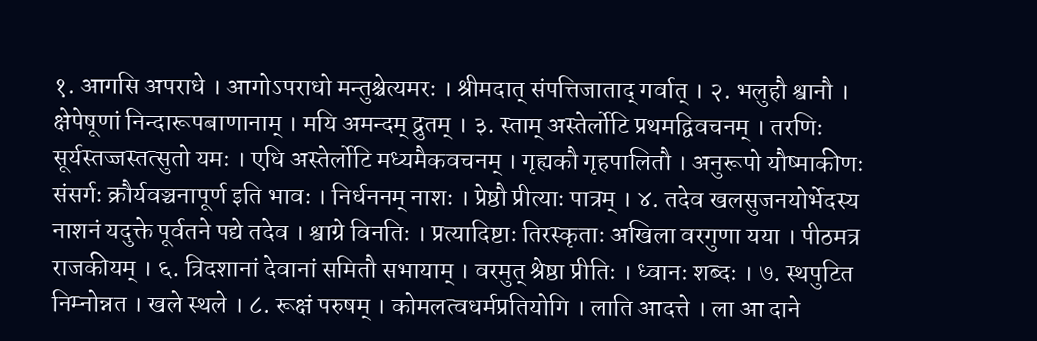१. आगसि अपराधे । आगोऽपराधो मन्तुश्चेत्यमरः । श्रीमदात् संपत्तिजाताद् गर्वात् । २. भलुहौ श्वानौ । क्षेपेषूणां निन्दारूपबाणानाम् । मयि अमन्दम् द्रुतम् । ३. स्ताम् अस्तेर्लोटि प्रथमद्विवचनम् । तरणिः सूर्यस्तज्जस्तत्सुतो यमः । एधि अस्तेर्लोटि मध्यमैकवचनम् । गृह्यकौ गृहपालितौ । अनुरूपो यौष्माकीणः संसर्गः क्रौर्यवञ्चनापूर्ण इति भावः । निर्धननम् नाशः । प्रेष्ठौ प्रीत्याः पात्रम् । ४. तदेव खलसुजनयोर्भेदस्य नाशनं यदुक्ते पूर्वतने पद्ये तदेव । श्वाग्रे विनतिः । प्रत्यादिष्टाः तिरस्कृताः अखिला वरगुणा यया । पीठमत्र राजकीयम् । ६. त्रिदशानां देवानां समितौ सभायाम् । वरमुत् श्रेष्ठा प्रीतिः । ध्वानः शब्दः । ७. स्थपुटित निम्नोन्नत । खले स्थले । ८. रूक्षं परुषम् । कोमलत्वधर्मप्रतियोगि । लाति आदत्ते । ला आ दाने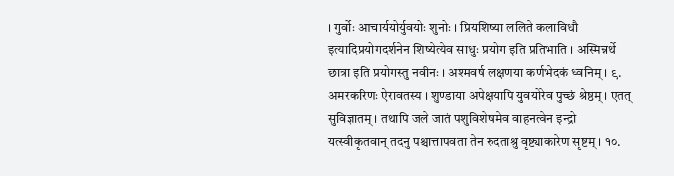। गुर्वोः आचार्ययोर्युवयोः शुनोः । प्रियशिष्या ललिते कलाविधौ इत्यादिप्रयोगदर्शनेन शिष्येत्येव साधुः प्रयोग इति प्रतिभाति । अस्मिन्नर्थे छात्रा इति प्रयोगस्तु नवीनः । अश्मवर्ष लक्षणया कर्णभेदकं ध्वनिम् । ९. अमरकरिणः ऐरावतस्य । शुण्डाया अपेक्षयापि युवयोरेव पुच्छं श्रेष्ठम् । एतत् सुविज्ञातम् । तथापि जले जातं पशुविशेषमेव वाहनत्वेन इन्द्रो यत्स्वीकृतवान् तदनु पश्चात्तापवता तेन रुदताश्रु वृष्ट्याकारेण सृष्टम् । १०.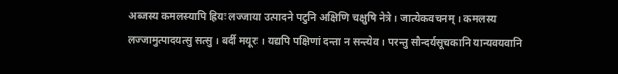अब्जस्य कमलस्यापि ह्रियः लज्जाया उत्पादने पटुनि अक्षिणि चक्षुषि नेत्रे । जात्येकवचनम् । कमलस्य लज्जामुत्पादयत्सु सत्सु । बर्दी मयूरः । यद्यपि पक्षिणां दन्ता न सन्त्येव । परन्तु सौन्दर्यसूचकानि यान्यवयवानि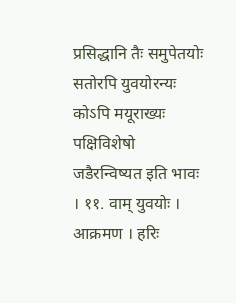प्रसिद्धानि तैः समुपेतयोः सतोरपि युवयोरन्यः कोऽपि मयूराख्यः पक्षिविशेषो जडैरन्विष्यत इति भावः । ११. वाम् युवयोः । आक्रमण । हरिः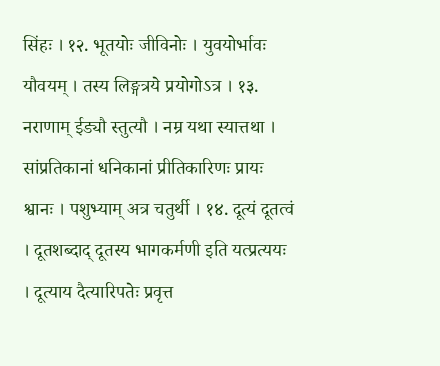सिंहः । १२. भूतयोः जीविनोः । युवयोर्भावः यौवयम् । तस्य लिङ्गत्रये प्रयोगोऽत्र । १३. नराणाम् ईड्यौ स्तुत्यौ । नम्र यथा स्यात्तथा । सांप्रतिकानां धनिकानां प्रीतिकारिणः प्रायः श्वानः । पशुभ्याम् अत्र चतुर्थी । १४. दूत्यं दूतत्वं । दूतशब्दाद् दूतस्य भागकर्मणी इति यत्प्रत्ययः । दूत्याय दैत्यारिपतेः प्रवृत्त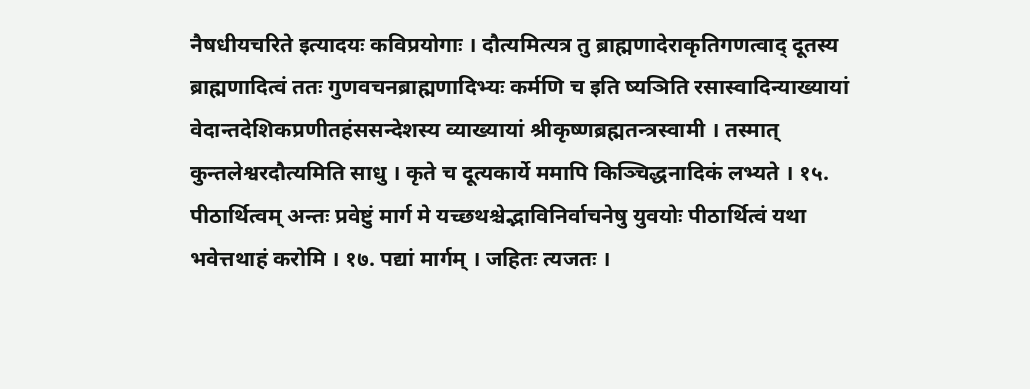नैषधीयचरिते इत्यादयः कविप्रयोगाः । दौत्यमित्यत्र तु ब्राह्मणादेराकृतिगणत्वाद् दूतस्य ब्राह्मणादित्वं ततः गुणवचनब्राह्मणादिभ्यः कर्मणि च इति ष्यञिति रसास्वादिन्याख्यायां वेदान्तदेशिकप्रणीतहंससन्देशस्य व्याख्यायां श्रीकृष्णब्रह्मतन्त्रस्वामी । तस्मात् कुन्तलेश्वरदौत्यमिति साधु । कृते च दूत्यकार्ये ममापि किञ्चिद्धनादिकं लभ्यते । १५. पीठार्थित्वम् अन्तः प्रवेष्टुं मार्ग मे यच्छथश्चेद्भाविनिर्वाचनेषु युवयोः पीठार्थित्वं यथा भवेत्तथाहं करोमि । १७. पद्यां मार्गम् । जहितः त्यजतः ।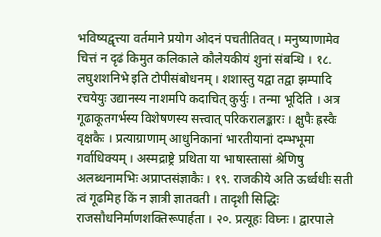भविष्यद्वृत्त्या वर्तमाने प्रयोग ओदनं पचतीतिवत् । मनुष्याणामेव चित्तं न दृढं किमुत कलिकाले कौलेयकीयं शुनां संबन्धि । १८. लघुशशनिभे इति टोपीसंबोधनम् । शशास्तु यद्वा तद्वा झम्पादि रचयेयुः उद्यानस्य नाशमपि कदाचित् कुर्युः । तन्मा भूदिति । अत्र गूढाकूतगर्भस्य विशेषणस्य सत्त्वात् परिकरालङ्कारः । क्षुपैः ह्रस्वैः वृक्षकैः । प्रत्याग्राणाम् आधुनिकानां भारतीयानां दम्भभूमा गर्वाधिक्यम् । अस्मद्राष्ट्रे प्रथिता या भाषास्तासां श्रेणिषु अलब्धनामभिः अप्राप्तसंज्ञाकैः । १९. राजकीये अति ऊर्ध्वधीः सती त्वं गूढमिह किं न ज्ञात्री ज्ञातवती । तादृशी सिद्धिः राजसौधनिर्माणशक्तिरूपार्हता । २०. प्रत्यूहः विघ्नः । द्वारपाले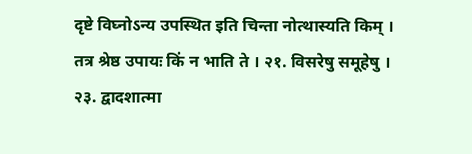दृष्टे विघ्नोऽन्य उपस्थित इति चिन्ता नोत्थास्यति किम् । तत्र श्रेष्ठ उपायः किं न भाति ते । २१. विसरेषु समूहेषु । २३. द्वादशात्मा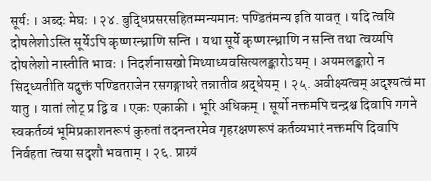सूर्यः । अब्दः मेघः । २४. बुद्धिप्रसरसहितम्मन्यमानः पण्डितंमन्य इति यावत् । यदि त्वयि दोषलेशोऽस्ति सूर्येऽपि कृष्णरन्ध्राणि सन्ति । यथा सूर्ये कृष्णरन्ध्राणि न सन्ति तथा त्वय्यपि दोषलेशो नास्तीति भावः । निदर्शनासखो मिथ्याध्यवसित्यलङ्कारोऽयम् । अयमलङ्कारो न सिद्ध्यतीति यदुक्तं पण्डितराजेन रसगङ्गाधरे तन्नातीव श्रद्धेयम् । २५. अवीक्ष्यत्वम् अदृश्यत्वं मा यातु । यातां लोट् प्र द्वि व । एकः एकाकी । भूरि अधिकम् । सूर्यो नक्तमपि चन्द्रश्च दिवापि गगने स्वकर्तव्यं भूमिप्रकाशनरूपं कुरुतां तदनन्तरमेव गृहरक्षणरूपं कर्तव्यभारं नक्तमपि दिवापि निर्वहता त्वया सदृशौ भवताम् । २६. प्राग्र्यं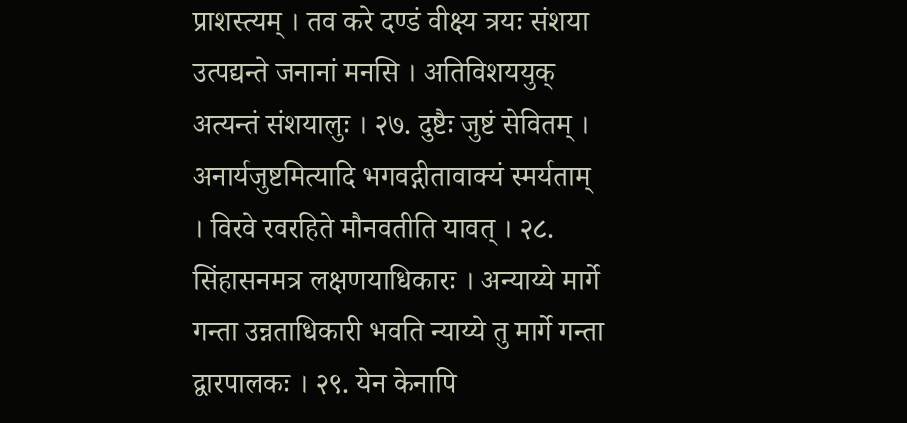प्राशस्त्यम् । तव करे दण्डं वीक्ष्य त्रयः संशया उत्पद्यन्ते जनानां मनसि । अतिविशययुक् अत्यन्तं संशयालुः । २७. दुष्टैः जुष्टं सेवितम् । अनार्यजुष्टमित्यादि भगवद्गीतावाक्यं स्मर्यताम् । विरवे रवरहिते मौनवतीति यावत् । २८. सिंहासनमत्र लक्षणयाधिकारः । अन्याय्ये मार्गे गन्ता उन्नताधिकारी भवति न्याय्ये तु मार्गे गन्ता द्वारपालकः । २९. येन केनापि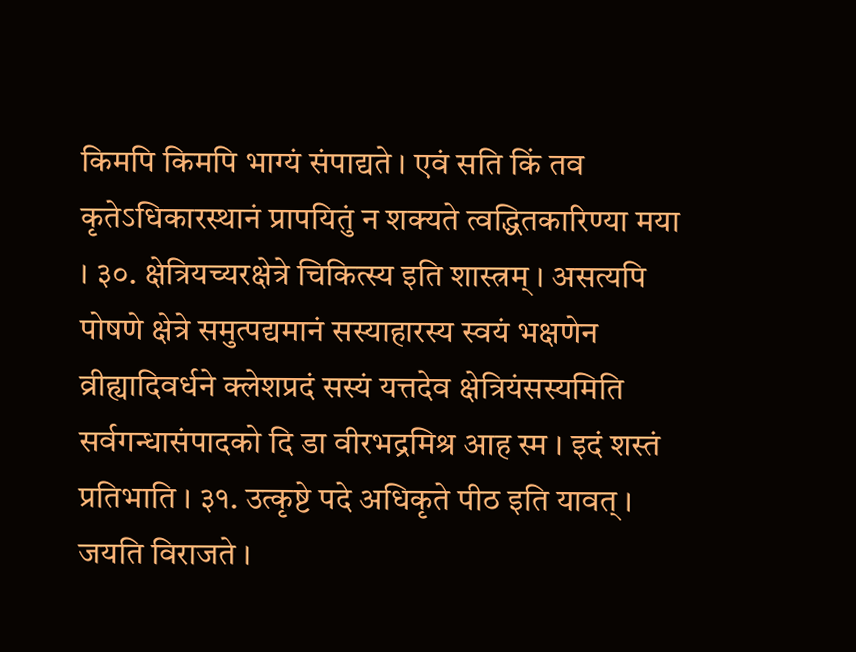किमपि किमपि भाग्यं संपाद्यते । एवं सति किं तव कृतेऽधिकारस्थानं प्रापयितुं न शक्यते त्वद्धितकारिण्या मया । ३०. क्षेत्रियच्यरक्षेत्रे चिकित्स्य इति शास्त्रम् । असत्यपि पोषणे क्षेत्रे समुत्पद्यमानं सस्याहारस्य स्वयं भक्षणेन व्रीह्यादिवर्धने क्लेशप्रदं सस्यं यत्तदेव क्षेत्रियंसस्यमिति सर्वगन्धासंपादको दि डा वीरभद्रमिश्र आह स्म । इदं शस्तं प्रतिभाति । ३१. उत्कृष्टे पदे अधिकृते पीठ इति यावत् । जयति विराजते ।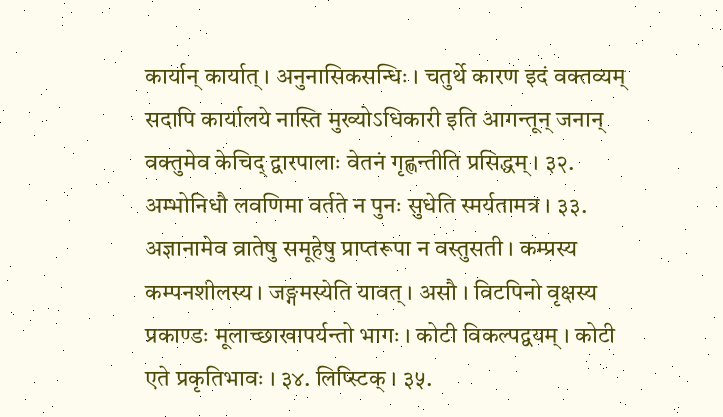कार्यान् कार्यात् । अनुनासिकसन्धिः । चतुर्थे कारण इदं वक्तव्यम् सदापि कार्यालये नास्ति मुख्योऽधिकारी इति आगन्तून् जनान् वक्तुमेव केचिद् द्वारपालाः वेतनं गृह्णन्तीति प्रसिद्धम् । ३२. अम्भोनिधौ लवणिमा वर्तते न पुनः सुधेति स्मर्यतामत्र । ३३. अज्ञानामेव व्रातेषु समूहेषु प्राप्तरूपा न वस्तुसती । कम्प्रस्य कम्पनशीलस्य । जङ्गमस्येति यावत् । असौ । विटपिनो वृक्षस्य प्रकाण्डः मूलाच्छाखापर्यन्तो भागः । कोटी विकल्पद्वयम् । कोटी एते प्रकृतिभावः । ३४. लिप्स्टिक् । ३५.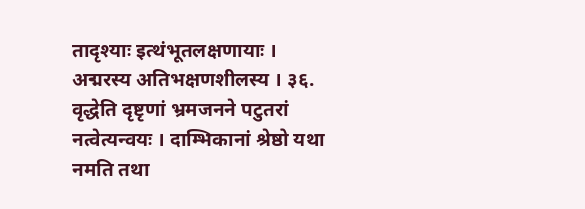तादृश्याः इत्थंभूतलक्षणायाः । अद्मरस्य अतिभक्षणशीलस्य । ३६. वृद्धेति दृष्टृणां भ्रमजनने पटुतरां नत्वेत्यन्वयः । दाम्भिकानां श्रेष्ठो यथा नमति तथा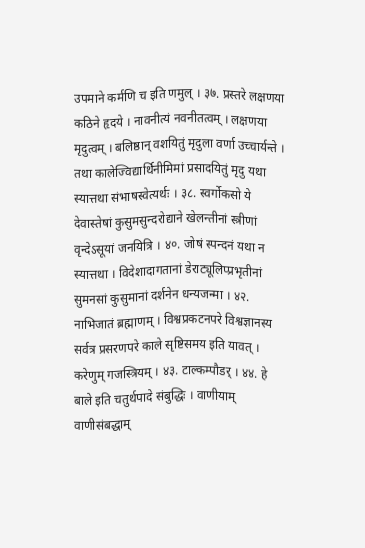उपमाने कर्मणि च इति णमुल् । ३७. प्रस्तरे लक्षणया कठिने हृदये । नावनीत्यं नवनीतत्वम् । लक्षणया मृदुत्वम् । बलिष्ठान् वशयितुं मृदुला वर्णा उच्चार्यन्ते । तथा कालेज्विद्यार्थिनीमिमां प्रसादयितुं मृदु यथा स्यात्तथा संभाषस्वेत्यर्थः । ३८. स्वर्गोकसो ये देवास्तेषां कुसुमसुन्दरोद्याने खेलन्तीनां स्त्रीणां वृन्देऽसूयां जनयित्रि । ४०. जोषं स्पन्दनं यथा न स्यात्तथा । विदेशादागतानां डेराट्यूलिप्प्रभृतीनां सुमनसां कुसुमानां दर्शनेन धन्यजन्मा । ४२. नाभिजातं ब्रह्माणम् । विश्वप्रकटनपरे विश्वज्ञानस्य सर्वत्र प्रसरणपरे काले सृष्टिसमय इति यावत् । करेणुम् गजस्त्रियम् । ४३. टाल्कम्पौडर् । ४४. हे बाले इति चतुर्थपादे संबुद्धिः । वाणीयाम् वाणीसंबद्धाम्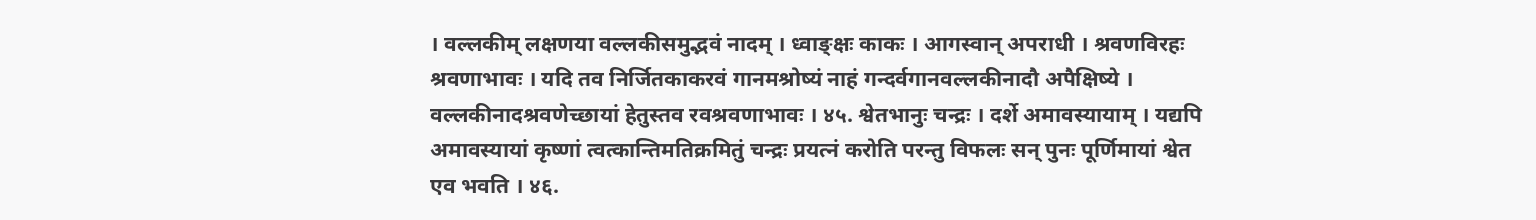। वल्लकीम् लक्षणया वल्लकीसमुद्भवं नादम् । ध्वाङ्क्षः काकः । आगस्वान् अपराधी । श्रवणविरहः श्रवणाभावः । यदि तव निर्जितकाकरवं गानमश्रोष्यं नाहं गन्दर्वगानवल्लकीनादौ अपैक्षिष्ये । वल्लकीनादश्रवणेच्छायां हेतुस्तव रवश्रवणाभावः । ४५. श्वेतभानुः चन्द्रः । दर्शे अमावस्यायाम् । यद्यपि अमावस्यायां कृष्णां त्वत्कान्तिमतिक्रमितुं चन्द्रः प्रयत्नं करोति परन्तु विफलः सन् पुनः पूर्णिमायां श्वेत एव भवति । ४६.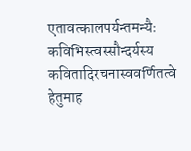एतावत्कालपर्यन्तमन्यैः कविभिस्त्वस्सौन्दर्यस्य कवितादिरचनास्ववर्णितत्वे हेतुमाह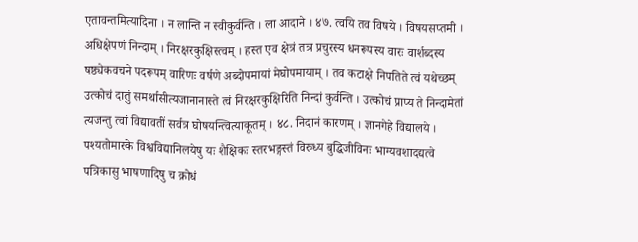एतावन्तमित्यादिना । न लान्ति न स्वीकुर्वन्ति । ला आदाने । ४७. त्वयि तव विषये । विषयसप्तमी । अधिक्षेपणं निन्दाम् । निरक्षरकुक्षिस्त्वम् । हस्त एव क्षेत्रं तत्र प्रचुरस्य धनरूपस्य वारः वार्शब्दस्य षष्ठ्येकवचने पदरूपम् वारिणः वर्षणे अब्दोपमायां मेघोपमायाम् । तव कटाक्षे निपतिते त्वं यथेच्छम् उत्कोचं दातुं समर्थासीत्यजानानास्ते त्वं निरक्षरकुक्षिरिति निन्दां कुर्वन्ति । उत्कोचं प्राप्य ते निन्दामेतां त्यजन्तु त्वां विद्यावतीं सर्वत्र घोषयन्त्वित्याकूतम् । ४८. निदानं कारणम् । ज्ञानगेहे विद्यालये । पश्यतोमारके विश्वविद्यानिलयेषु यः शैक्षिकः स्तरभङ्गस्तं विरुध्य बुद्धिजीविनः भाग्यवशादद्यत्वे पत्रिकासु भाषणादिषु च क्रोधं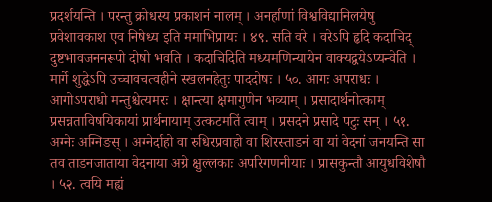प्रदर्शयन्ति । परन्तु क्रोधस्य प्रकाशनं नालम् । अनर्हाणां विश्वविद्यानिलयेषु प्रवेशावकाश एव निषेध्य इति ममाभिप्रायः । ४९. सति वरे । वरेऽपि हृदि कदाचिद् दुष्टभावजननरूपो दोषो भवति । कदाचिदिति मध्यमणिन्यायेन वाक्यद्वयेऽप्यन्वेति । मार्गे शुद्धेऽपि उच्चावचत्वहीने स्खलनहेतुः पाददोषः । ५०. आगः अपराधः । आगोऽपराधो मन्तुश्चेत्यमरः । क्षान्त्या क्षमागुणेन भव्याम् । प्रसादार्थनोत्काम् प्रसन्नताविषयिकायां प्रार्थनायाम् उत्कटमतिं त्वाम् । प्रसदने प्रसादे पटुः सन् । ५१. अग्नेः अग्निङस् । अग्नेर्दाहो वा रुधिरप्रवाहो वा शिरस्ताडनं वा यां वेदनां जनयन्ति सा तव ताडनजाताया वेदनाया अग्रे क्षुल्लकाः अपरिगणनीयाः । प्रासकुन्तौ आयुधविशेषौ । ५२. त्वयि मह्यं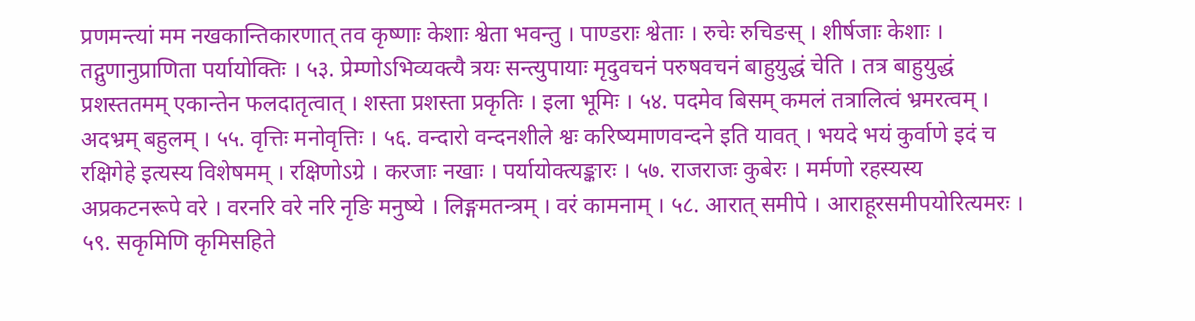प्रणमन्त्यां मम नखकान्तिकारणात् तव कृष्णाः केशाः श्वेता भवन्तु । पाण्डराः श्वेताः । रुचेः रुचिङस् । शीर्षजाः केशाः । तद्गुणानुप्राणिता पर्यायोक्तिः । ५३. प्रेम्णोऽभिव्यक्त्यै त्रयः सन्त्युपायाः मृदुवचनं परुषवचनं बाहुयुद्धं चेति । तत्र बाहुयुद्धं प्रशस्ततमम् एकान्तेन फलदातृत्वात् । शस्ता प्रशस्ता प्रकृतिः । इला भूमिः । ५४. पदमेव बिसम् कमलं तत्रालित्वं भ्रमरत्वम् । अदभ्रम् बहुलम् । ५५. वृत्तिः मनोवृत्तिः । ५६. वन्दारो वन्दनशीले श्वः करिष्यमाणवन्दने इति यावत् । भयदे भयं कुर्वाणे इदं च रक्षिगेहे इत्यस्य विशेषमम् । रक्षिणोऽग्रे । करजाः नखाः । पर्यायोक्त्यङ्कारः । ५७. राजराजः कुबेरः । मर्मणो रहस्यस्य अप्रकटनरूपे वरे । वरनरि वरे नरि नृङि मनुष्ये । लिङ्गमतन्त्रम् । वरं कामनाम् । ५८. आरात् समीपे । आराहूरसमीपयोरित्यमरः । ५९. सकृमिणि कृमिसहिते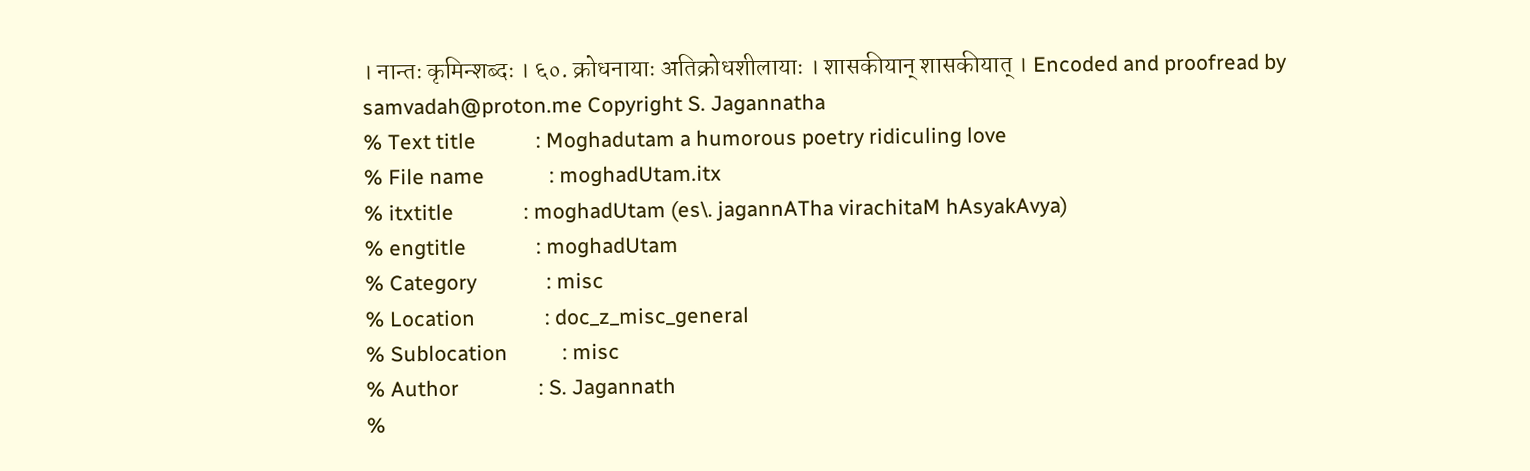। नान्तः कृमिन्शब्दः । ६०. क्रोधनायाः अतिक्रोधशीलायाः । शासकीयान् शासकीयात् । Encoded and proofread by samvadah@proton.me Copyright S. Jagannatha
% Text title            : Moghadutam a humorous poetry ridiculing love
% File name             : moghadUtam.itx
% itxtitle              : moghadUtam (es\. jagannATha virachitaM hAsyakAvya)
% engtitle              : moghadUtam
% Category              : misc
% Location              : doc_z_misc_general
% Sublocation           : misc
% Author                : S. Jagannath
%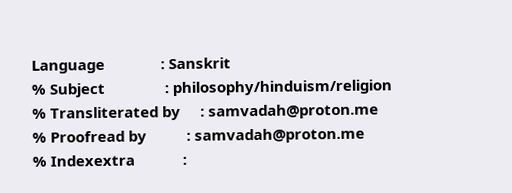Language              : Sanskrit
% Subject               : philosophy/hinduism/religion
% Transliterated by     : samvadah@proton.me
% Proofread by          : samvadah@proton.me
% Indexextra            :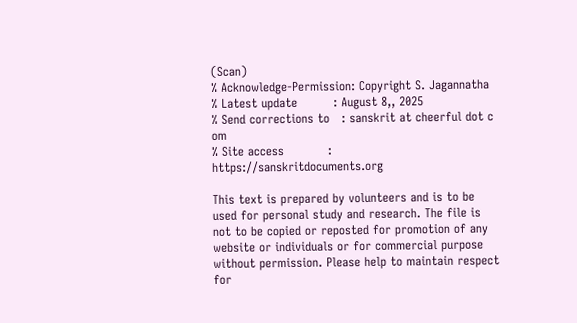(Scan)
% Acknowledge-Permission: Copyright S. Jagannatha
% Latest update         : August 8,, 2025
% Send corrections to   : sanskrit at cheerful dot c om
% Site access           : https://sanskritdocuments.org

This text is prepared by volunteers and is to be used for personal study and research. The file is not to be copied or reposted for promotion of any website or individuals or for commercial purpose without permission. Please help to maintain respect for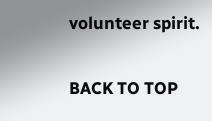volunteer spirit.

BACK TO TOP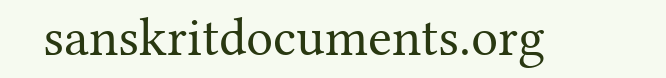sanskritdocuments.org